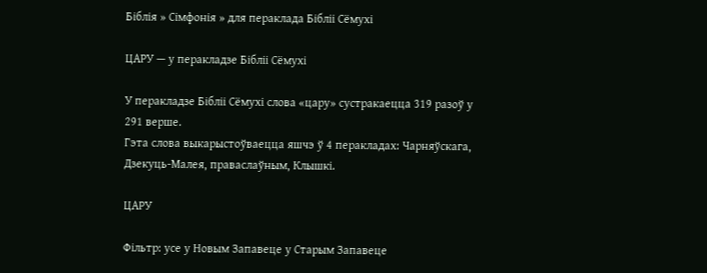Біблія » Сімфонія » для пераклада Бібліі Сёмухі

ЦАРУ — у перакладзе Бібліі Сёмухі

У перакладзе Бібліі Сёмухі слова «цару» сустракаецца 319 разоў у 291 верше.
Гэта слова выкарыстоўваецца яшчэ ў 4 перакладах: Чарняўскага, Дзекуць-Малея, праваслаўным, Клышкi.

ЦАРУ

Фільтр: усе у Новым Запавеце у Старым Запавеце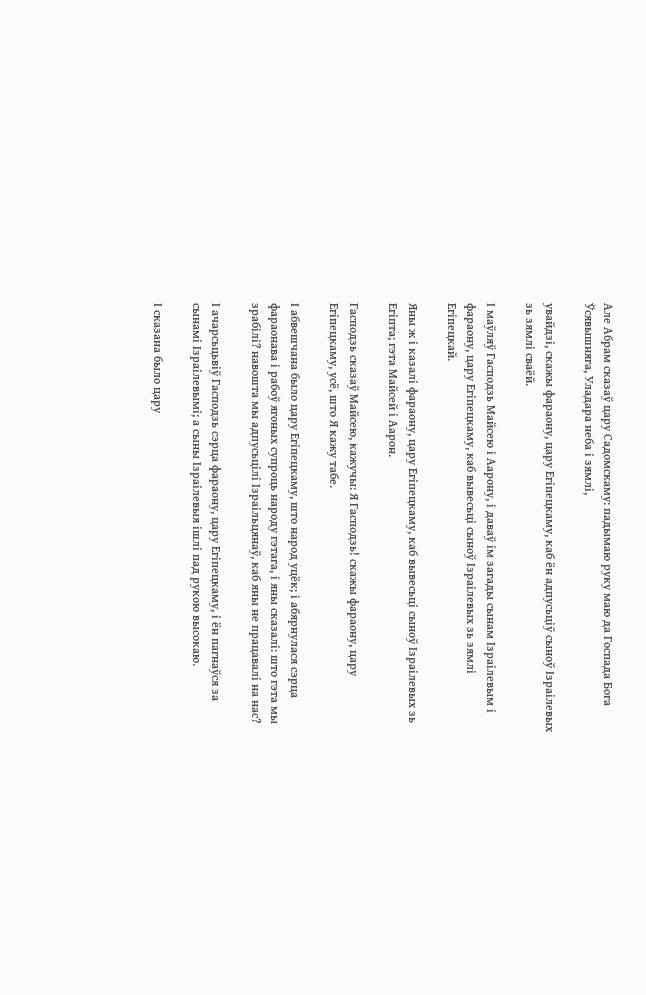Але Абрам сказаў цару Садомскаму: падымаю руку маю да Госпада Бога Ўсявышняга, Уладара неба і зямлі,

увайдзі, скажы фараону, цару Егіпецкаму, каб ён адпусьціў сыноў Ізраілевых зь зямлі сваёй.

І маўляў Гасподзь Майсею і Аарону, і даваў ім загады сынам Ізраілевым і фараону, цару Егіпецкаму, каб вывесьці сыноў Ізраілевых зь зямлі Егіпецкай.

Яны ж і казалі фараону, цару Егіпецкаму, каб вывесьці сыноў Ізраілевых зь Егіпта; гэта Майсей і Аарон.

Гасподзь сказаў Майсею, кажучы: Я Гасподзь! скажы фараону, цару Егіпецкаму, усё, што Я кажу табе.

І абвешчана было цару Егіпецкаму, што народ уцёк; і абярнулася сэрца фараонава і рабоў ягоных супроць народу гэтага, і яны сказалі: што гэта мы зрабілі? навошта мы адпусьцілі Ізраільцянаў, каб яны не працавалі на нас?

І ачарсьцьвіў Гасподзь сэрца фараону, цару Егіпецкаму, і ён пагнаўся за сынамі Ізраілевымі; а сыны Ізраілевыя ішлі пад рукою высокаю.

І сказана было цару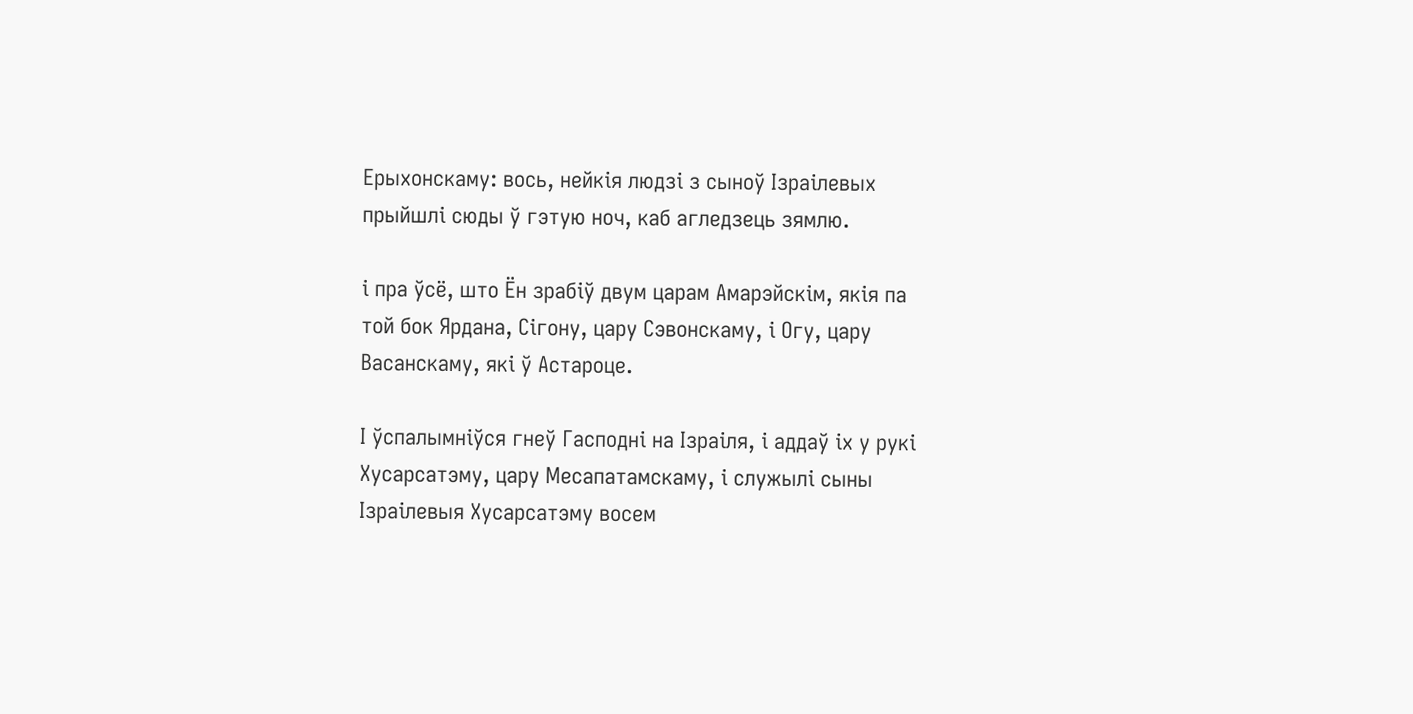Ерыхонскаму: вось, нейкія людзі з сыноў Ізраілевых прыйшлі сюды ў гэтую ноч, каб агледзець зямлю.

і пра ўсё, што Ён зрабіў двум царам Амарэйскім, якія па той бок Ярдана, Сігону, цару Сэвонскаму, і Огу, цару Васанскаму, які ў Астароце.

І ўспалымніўся гнеў Гасподні на Ізраіля, і аддаў іх у рукі Хусарсатэму, цару Месапатамскаму, і служылі сыны Ізраілевыя Хусарсатэму восем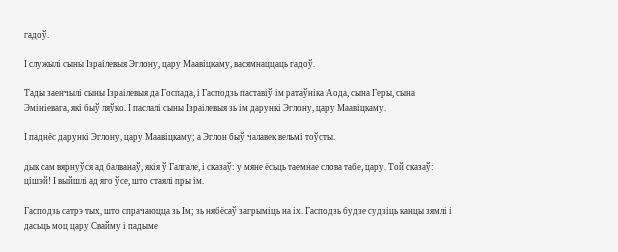гадоў.

І служылі сыны Ізраілевыя Эглону, цару Маавіцкаму, васямнаццаць гадоў.

Тады заенчылі сыны Ізраілевыя да Госпада, і Гасподзь паставіў ім ратаўніка Аода, сына Геры, сына Эмініевага, які быў ляўко. І паслалі сыны Ізраілевыя зь ім дарункі Эглону, цару Маавіцкаму.

І паднёс дарункі Эглону, цару Маавіцкаму; а Эглон быў чалавек вельмі тоўсты.

дык сам вярнуўся ад балванаў, якія ў Галгале, і сказаў: у мяне ёсьць таемнае слова табе, цару. Той сказаў: цішэй! І выйшлі ад яго ўсе, што стаялі пры ім.

Гасподзь сатрэ тых, што спрачаюцца зь Ім; зь нябёсаў загрыміць на іх. Гасподзь будзе судзіць канцы зямлі і дасьць моц цару Свайму і падыме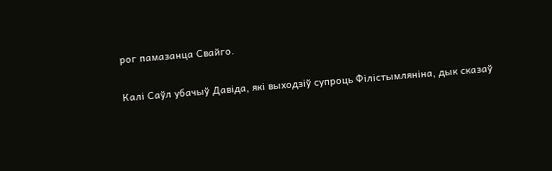рог памазанца Свайго.

Калі Саўл убачыў Давіда, які выходзіў супроць Філістымляніна, дык сказаў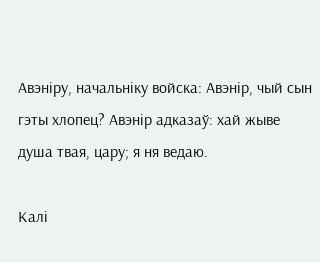Авэніру, начальніку войска: Авэнір, чый сын гэты хлопец? Авэнір адказаў: хай жыве душа твая, цару; я ня ведаю.

Калі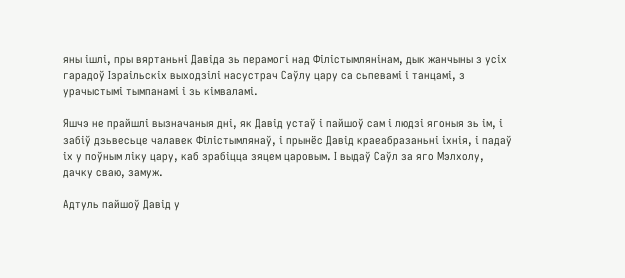яны ішлі, пры вяртаньні Давіда зь перамогі над Філістымлянінам, дык жанчыны з усіх гарадоў Ізраільскіх выходзілі насустрач Саўлу цару са сьпевамі і танцамі, з урачыстымі тымпанамі і зь кімваламі.

Яшчэ не прайшлі вызначаныя дні, як Давід устаў і пайшоў сам і людзі ягоныя зь ім, і забіў дзьвесьце чалавек Філістымлянаў, і прынёс Давід краеабразаньні іхнія, і падаў іх у поўным ліку цару, каб зрабіцца зяцем царовым. І выдаў Саўл за яго Мэлхолу, дачку сваю, замуж.

Адтуль пайшоў Давід у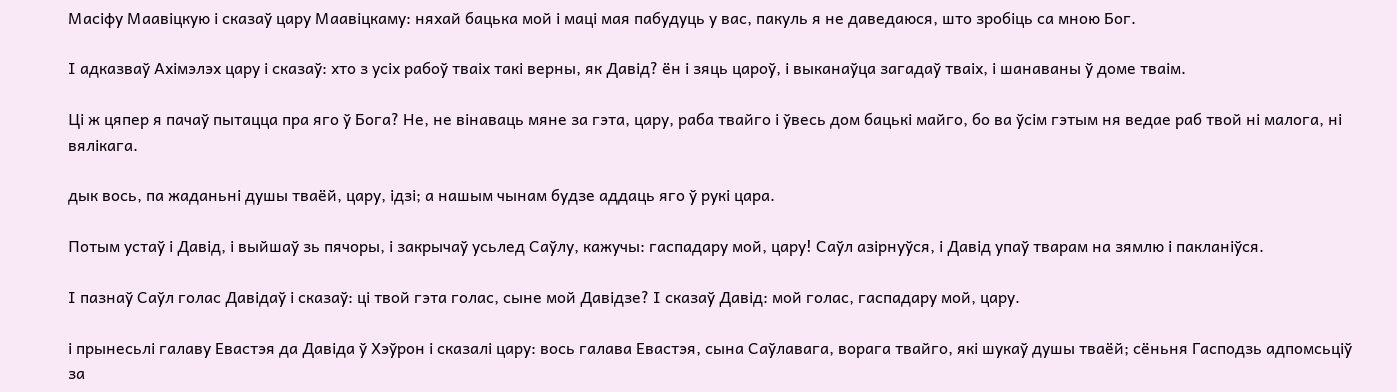Масіфу Маавіцкую і сказаў цару Маавіцкаму: няхай бацька мой і маці мая пабудуць у вас, пакуль я не даведаюся, што зробіць са мною Бог.

І адказваў Ахімэлэх цару і сказаў: хто з усіх рабоў тваіх такі верны, як Давід? ён і зяць цароў, і выканаўца загадаў тваіх, і шанаваны ў доме тваім.

Ці ж цяпер я пачаў пытацца пра яго ў Бога? Не, не вінаваць мяне за гэта, цару, раба твайго і ўвесь дом бацькі майго, бо ва ўсім гэтым ня ведае раб твой ні малога, ні вялікага.

дык вось, па жаданьні душы тваёй, цару, ідзі; а нашым чынам будзе аддаць яго ў рукі цара.

Потым устаў і Давід, і выйшаў зь пячоры, і закрычаў усьлед Саўлу, кажучы: гаспадару мой, цару! Саўл азірнуўся, і Давід упаў тварам на зямлю і пакланіўся.

І пазнаў Саўл голас Давідаў і сказаў: ці твой гэта голас, сыне мой Давідзе? І сказаў Давід: мой голас, гаспадару мой, цару.

і прынесьлі галаву Евастэя да Давіда ў Хэўрон і сказалі цару: вось галава Евастэя, сына Саўлавага, ворага твайго, які шукаў душы тваёй; сёньня Гасподзь адпомсьціў за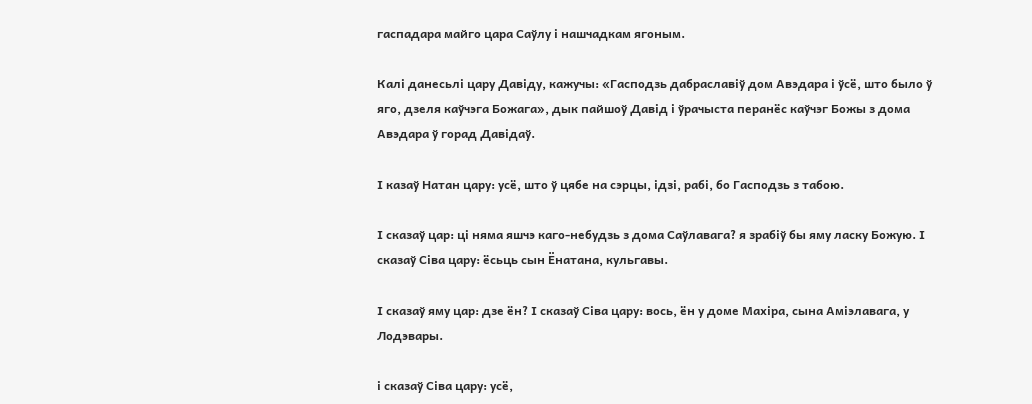гаспадара майго цара Саўлу і нашчадкам ягоным.

Калі данесьлі цару Давіду, кажучы: «Гасподзь дабраславіў дом Авэдара і ўсё, што было ў яго, дзеля каўчэга Божага», дык пайшоў Давід і ўрачыста перанёс каўчэг Божы з дома Авэдара ў горад Давідаў.

І казаў Натан цару: усё, што ў цябе на сэрцы, ідзі, рабі, бо Гасподзь з табою.

І сказаў цар: ці няма яшчэ каго-небудзь з дома Саўлавага? я зрабіў бы яму ласку Божую. І сказаў Сіва цару: ёсьць сын Ёнатана, кульгавы.

І сказаў яму цар: дзе ён? І сказаў Сіва цару: вось, ён у доме Махіра, сына Аміэлавага, у Лодэвары.

і сказаў Сіва цару: усё,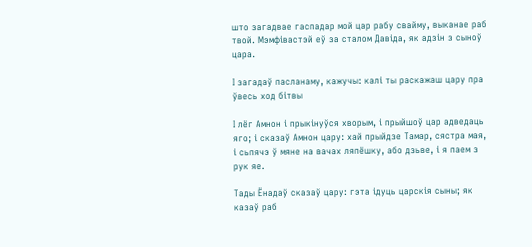што загадвае гаспадар мой цар рабу свайму, выканае раб твой. Мэмфівастэй еў за сталом Давіда, як адзін з сыноў цара.

І загадаў пасланаму, кажучы: калі ты раскажаш цару пра ўвесь ход бітвы

І лёг Амнон і прыкінуўся хворым, і прыйшоў цар адведаць яго; і сказаў Амнон цару: хай прыйдзе Тамар, сястра мая, і сьпячэ ў мяне на вачах ляпёшку, або дзьве, і я паем з рук яе.

Тады Ёнадаў сказаў цару: гэта ідуць царскія сыны; як казаў раб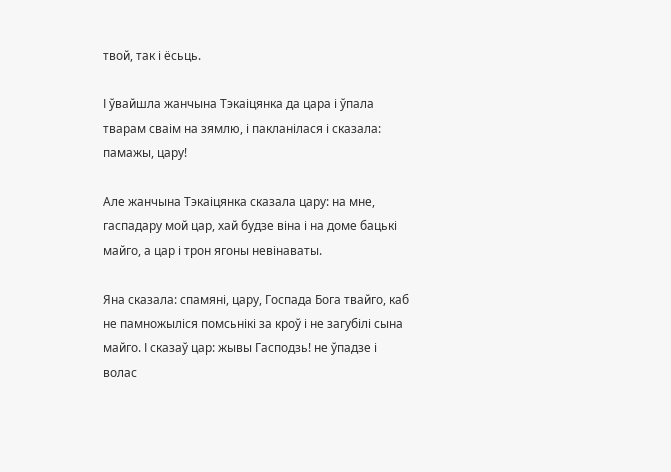твой, так і ёсьць.

І ўвайшла жанчына Тэкаіцянка да цара і ўпала тварам сваім на зямлю, і пакланілася і сказала: памажы, цару!

Але жанчына Тэкаіцянка сказала цару: на мне, гаспадару мой цар, хай будзе віна і на доме бацькі майго, а цар і трон ягоны невінаваты.

Яна сказала: спамяні, цару, Госпада Бога твайго, каб не памножыліся помсьнікі за кроў і не загубілі сына майго. І сказаў цар: жывы Гасподзь! не ўпадзе і волас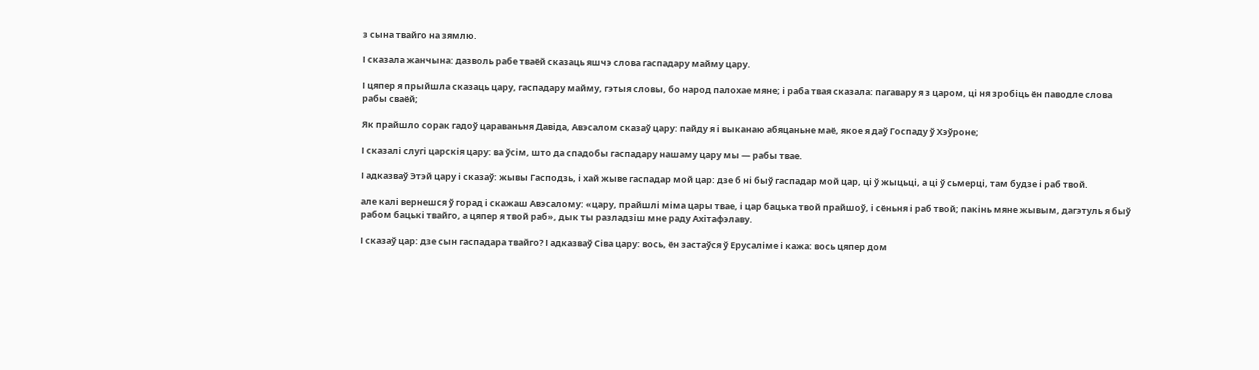з сына твайго на зямлю.

І сказала жанчына: дазволь рабе тваёй сказаць яшчэ слова гаспадару майму цару.

І цяпер я прыйшла сказаць цару, гаспадару майму, гэтыя словы, бо народ палохае мяне; і раба твая сказала: пагавару я з царом, ці ня зробіць ён паводле слова рабы сваёй;

Як прайшло сорак гадоў цараваньня Давіда, Авэсалом сказаў цару: пайду я і выканаю абяцаньне маё, якое я даў Госпаду ў Хэўроне;

І сказалі слугі царскія цару: ва ўсім, што да спадобы гаспадару нашаму цару мы — рабы твае.

І адказваў Этэй цару і сказаў: жывы Гасподзь, і хай жыве гаспадар мой цар: дзе б ні быў гаспадар мой цар, ці ў жыцьці, а ці ў сьмерці, там будзе і раб твой.

але калі вернешся ў горад і скажаш Авэсалому: «цару, прайшлі міма цары твае, і цар бацька твой прайшоў, і сёньня і раб твой; пакінь мяне жывым, дагэтуль я быў рабом бацькі твайго, а цяпер я твой раб», дык ты разладзіш мне раду Ахітафэлаву.

І сказаў цар: дзе сын гаспадара твайго? І адказваў Сіва цару: вось, ён застаўся ў Ерусаліме і кажа: вось цяпер дом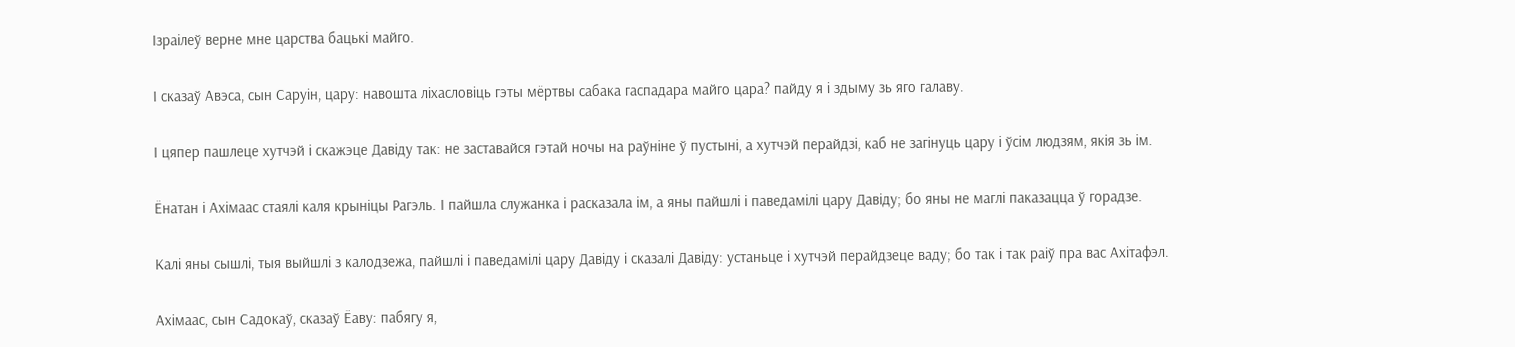Ізраілеў верне мне царства бацькі майго.

І сказаў Авэса, сын Саруін, цару: навошта ліхасловіць гэты мёртвы сабака гаспадара майго цара? пайду я і здыму зь яго галаву.

І цяпер пашлеце хутчэй і скажэце Давіду так: не заставайся гэтай ночы на раўніне ў пустыні, а хутчэй перайдзі, каб не загінуць цару і ўсім людзям, якія зь ім.

Ёнатан і Ахімаас стаялі каля крыніцы Рагэль. І пайшла служанка і расказала ім, а яны пайшлі і паведамілі цару Давіду; бо яны не маглі паказацца ў горадзе.

Калі яны сышлі, тыя выйшлі з калодзежа, пайшлі і паведамілі цару Давіду і сказалі Давіду: устаньце і хутчэй перайдзеце ваду; бо так і так раіў пра вас Ахітафэл.

Ахімаас, сын Садокаў, сказаў Ёаву: пабягу я,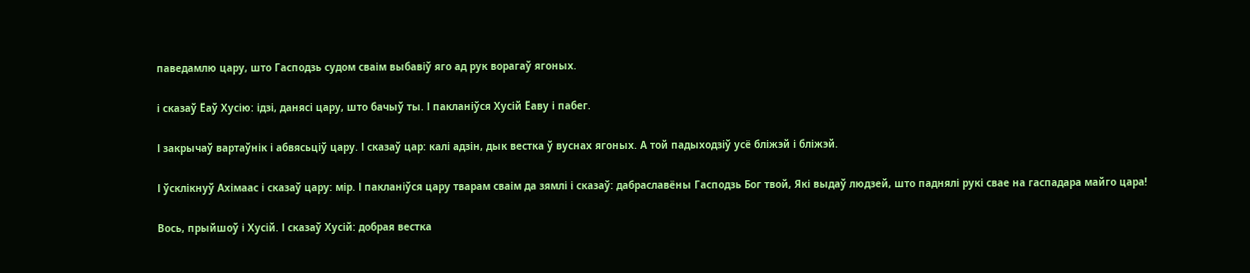паведамлю цару, што Гасподзь судом сваім выбавіў яго ад рук ворагаў ягоных.

і сказаў Ёаў Хусію: ідзі, данясі цару, што бачыў ты. І пакланіўся Хусій Ёаву і пабег.

І закрычаў вартаўнік і абвясьціў цару. І сказаў цар: калі адзін, дык вестка ў вуснах ягоных. А той падыходзіў усё бліжэй і бліжэй.

І ўсклікнуў Ахімаас і сказаў цару: мір. І пакланіўся цару тварам сваім да зямлі і сказаў: дабраславёны Гасподзь Бог твой, Які выдаў людзей, што паднялі рукі свае на гаспадара майго цара!

Вось, прыйшоў і Хусій. І сказаў Хусій: добрая вестка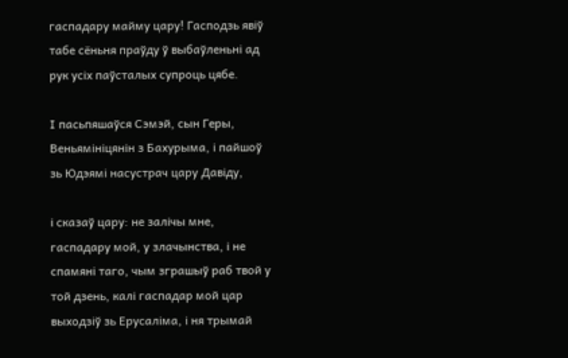гаспадару майму цару! Гасподзь явіў табе сёньня праўду ў выбаўленьні ад рук усіх паўсталых супроць цябе.

І пасьпяшаўся Сэмэй, сын Геры, Веньямініцянін з Бахурыма, і пайшоў зь Юдэямі насустрач цару Давіду,

і сказаў цару: не залічы мне, гаспадару мой, у злачынства, і не спамяні таго, чым зграшыў раб твой у той дзень, калі гаспадар мой цар выходзіў зь Ерусаліма, і ня трымай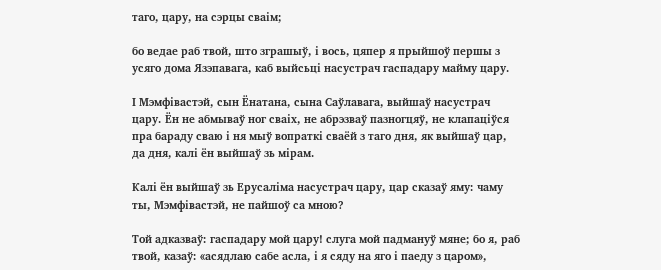таго, цару, на сэрцы сваім;

бо ведае раб твой, што зграшыў, і вось, цяпер я прыйшоў першы з усяго дома Язэпавага, каб выйсьці насустрач гаспадару майму цару.

І Мэмфівастэй, сын Ёнатана, сына Саўлавага, выйшаў насустрач цару. Ён не абмываў ног сваіх, не абрэзваў пазногцяў, не клапаціўся пра бараду сваю і ня мыў вопраткі сваёй з таго дня, як выйшаў цар, да дня, калі ён выйшаў зь мірам.

Калі ён выйшаў зь Ерусаліма насустрач цару, цар сказаў яму: чаму ты, Мэмфівастэй, не пайшоў са мною?

Той адказваў: гаспадару мой цару! слуга мой падмануў мяне; бо я, раб твой, казаў: «асядлаю сабе асла, і я сяду на яго і паеду з царом»,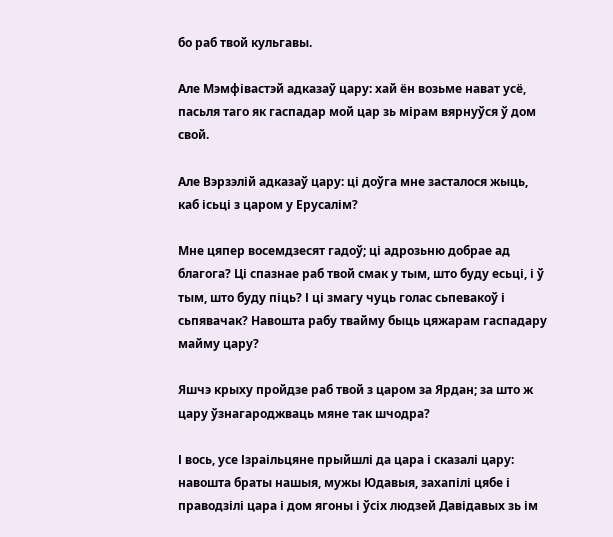бо раб твой кульгавы.

Але Мэмфівастэй адказаў цару: хай ён возьме нават усё, пасьля таго як гаспадар мой цар зь мірам вярнуўся ў дом свой.

Але Вэрзэлій адказаў цару: ці доўга мне засталося жыць, каб ісьці з царом у Ерусалім?

Мне цяпер восемдзесят гадоў; ці адрозьню добрае ад благога? Ці спазнае раб твой смак у тым, што буду есьці, і ў тым, што буду піць? І ці змагу чуць голас сьпевакоў і сьпявачак? Навошта рабу твайму быць цяжарам гаспадару майму цару?

Яшчэ крыху пройдзе раб твой з царом за Ярдан; за што ж цару ўзнагароджваць мяне так шчодра?

І вось, усе Ізраільцяне прыйшлі да цара і сказалі цару: навошта браты нашыя, мужы Юдавыя, захапілі цябе і праводзілі цара і дом ягоны і ўсіх людзей Давідавых зь ім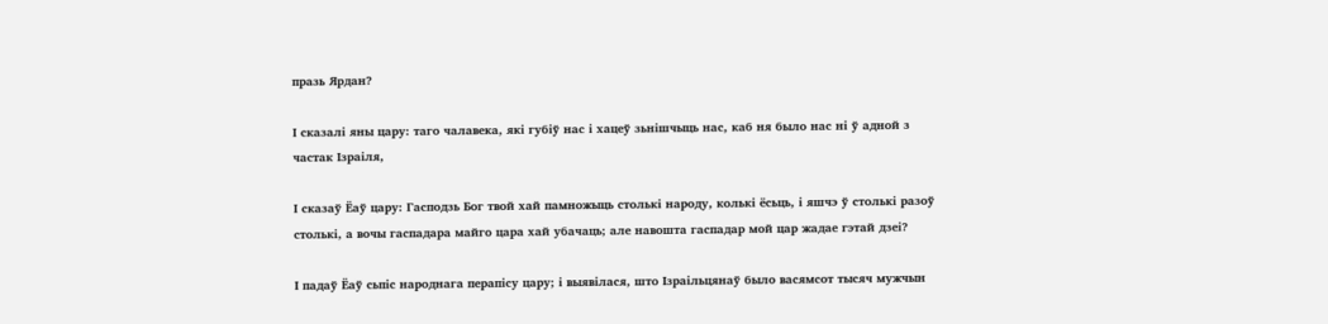празь Ярдан?

І сказалі яны цару: таго чалавека, які губіў нас і хацеў зьнішчыць нас, каб ня было нас ні ў адной з частак Ізраіля,

І сказаў Ёаў цару: Гасподзь Бог твой хай памножыць столькі народу, колькі ёсьць, і яшчэ ў столькі разоў столькі, а вочы гаспадара майго цара хай убачаць; але навошта гаспадар мой цар жадае гэтай дзеі?

І падаў Ёаў сьпіс народнага перапісу цару; і выявілася, што Ізраільцянаў было васямсот тысяч мужчын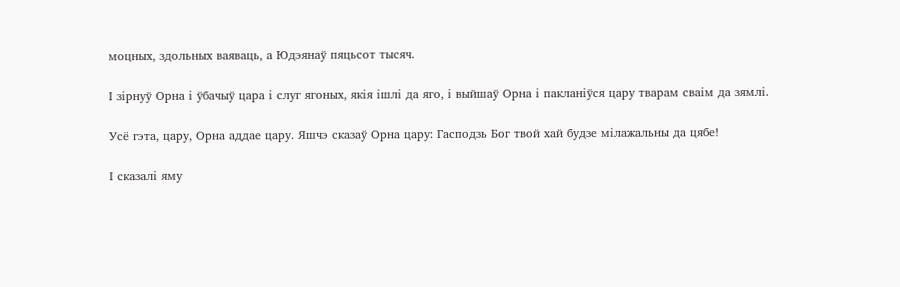моцных, здольных ваяваць, а Юдэянаў пяцьсот тысяч.

І зірнуў Орна і ўбачыў цара і слуг ягоных, якія ішлі да яго, і выйшаў Орна і пакланіўся цару тварам сваім да зямлі.

Усё гэта, цару, Орна аддае цару. Яшчэ сказаў Орна цару: Гасподзь Бог твой хай будзе мілажальны да цябе!

І сказалі яму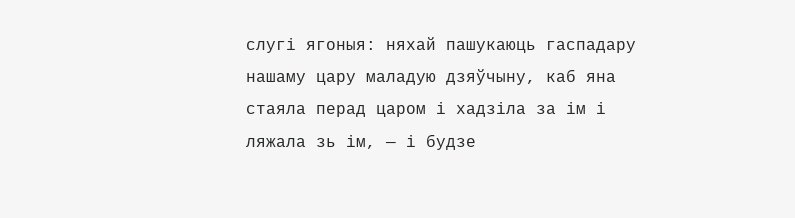слугі ягоныя: няхай пашукаюць гаспадару нашаму цару маладую дзяўчыну, каб яна стаяла перад царом і хадзіла за ім і ляжала зь ім, — і будзе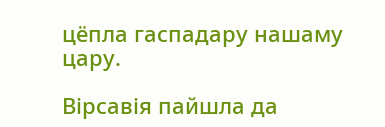цёпла гаспадару нашаму цару.

Вірсавія пайшла да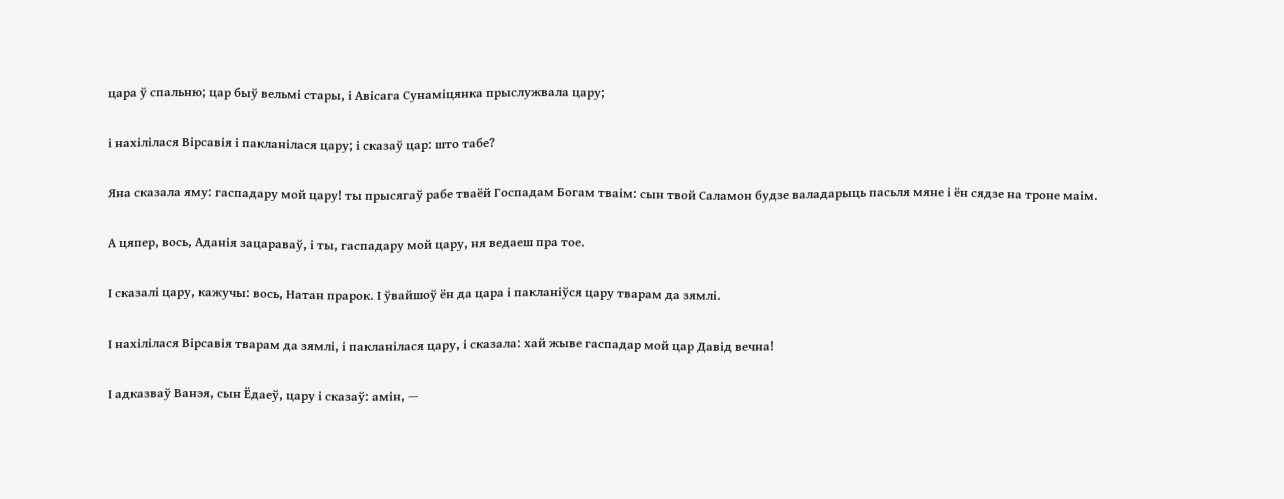цара ў спальню; цар быў вельмі стары, і Авісага Сунаміцянка прыслужвала цару;

і нахілілася Вірсавія і пакланілася цару; і сказаў цар: што табе?

Яна сказала яму: гаспадару мой цару! ты прысягаў рабе тваёй Госпадам Богам тваім: сын твой Саламон будзе валадарыць пасьля мяне і ён сядзе на троне маім.

А цяпер, вось, Аданія зацараваў, і ты, гаспадару мой цару, ня ведаеш пра тое.

І сказалі цару, кажучы: вось, Натан прарок. І ўвайшоў ён да цара і пакланіўся цару тварам да зямлі.

І нахілілася Вірсавія тварам да зямлі, і пакланілася цару, і сказала: хай жыве гаспадар мой цар Давід вечна!

І адказваў Ванэя, сын Ёдаеў, цару і сказаў: амін, —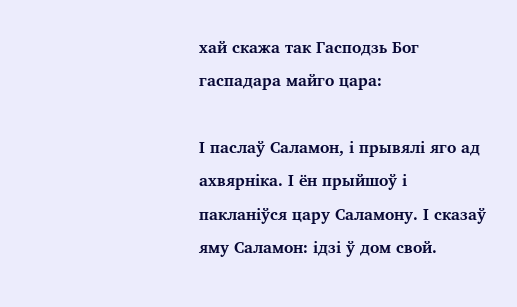хай скажа так Гасподзь Бог гаспадара майго цара:

І паслаў Саламон, і прывялі яго ад ахвярніка. І ён прыйшоў і пакланіўся цару Саламону. І сказаў яму Саламон: ідзі ў дом свой.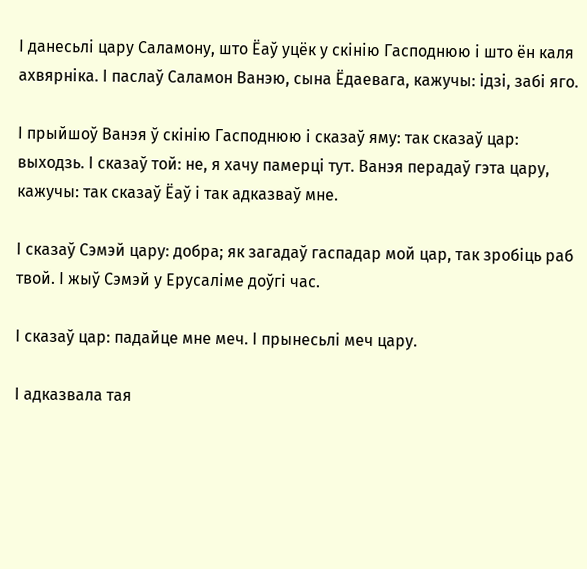І данесьлі цару Саламону, што Ёаў уцёк у скінію Гасподнюю і што ён каля ахвярніка. І паслаў Саламон Ванэю, сына Ёдаевага, кажучы: ідзі, забі яго.

І прыйшоў Ванэя ў скінію Гасподнюю і сказаў яму: так сказаў цар: выходзь. І сказаў той: не, я хачу памерці тут. Ванэя перадаў гэта цару, кажучы: так сказаў Ёаў і так адказваў мне.

І сказаў Сэмэй цару: добра; як загадаў гаспадар мой цар, так зробіць раб твой. І жыў Сэмэй у Ерусаліме доўгі час.

І сказаў цар: падайце мне меч. І прынесьлі меч цару.

І адказвала тая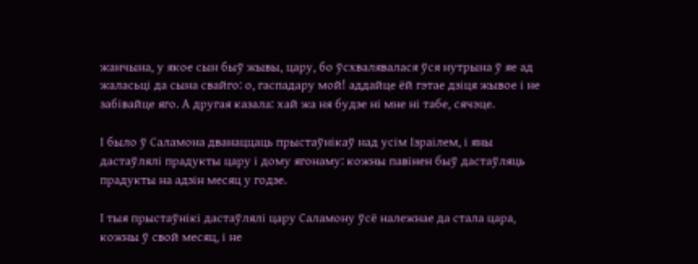жанчына, у якое сын быў жывы, цару, бо ўсхвалявалася ўся нутрына ў яе ад жаласьці да сына свайго: о, гаспадару мой! аддайце ёй гэтае дзіця жывое і не забівайце яго. А другая казала: хай жа ня будзе ні мне ні табе, сячэце.

І было ў Саламона дванаццаць прыстаўнікаў над усім Ізраілем, і яны дастаўлялі прадукты цару і дому ягонаму: кожны павінен быў дастаўляць прадукты на адзін месяц у годзе.

І тыя прыстаўнікі дастаўлялі цару Саламону ўсё належнае да стала цара, кожны ў свой месяц, і не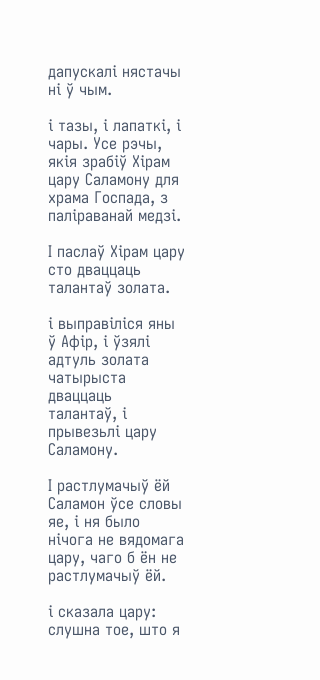дапускалі нястачы ні ў чым.

і тазы, і лапаткі, і чары. Усе рэчы, якія зрабіў Хірам цару Саламону для храма Госпада, з паліраванай медзі.

І паслаў Хірам цару сто дваццаць талантаў золата.

і выправіліся яны ў Афір, і ўзялі адтуль золата чатырыста дваццаць талантаў, і прывезьлі цару Саламону.

І растлумачыў ёй Саламон ўсе словы яе, і ня было нічога не вядомага цару, чаго б ён не растлумачыў ёй.

і сказала цару: слушна тое, што я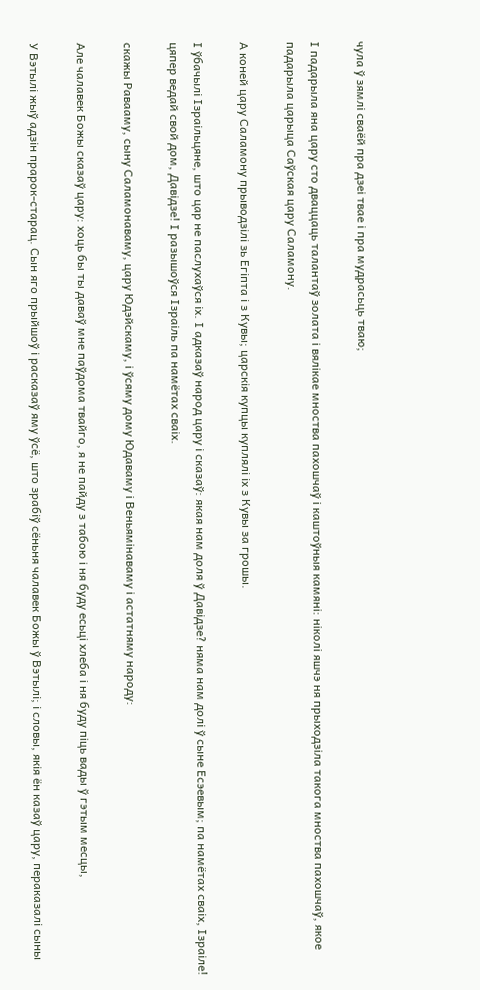чула ў зямлі сваёй пра дзеі твае і пра мудрасьць тваю;

І падарыла яна цару сто дваццаць талантаў золата і вялікае мноства пахошчаў і каштоўныя камяні: ніколі яшчэ ня прыходзіла такога мноства пахошчаў, якое падарыла царыца Саўская цару Саламону.

А коней цару Саламону прыводзілі зь Егіпта і з Кувы; царскія купцы куплялі іх з Кувы за грошы.

І ўбачылі Ізраільцяне, што цар не паслухаўся іх. І адказаў народ цару і сказаў: якая нам доля ў Давідзе? няма нам долі ў сыне Есэевым; па намётах сваіх, Ізраіле! цяпер ведай свой дом, Давідзе! І разышоўся Ізраіль па намётах сваіх.

скажы Равааму, сыну Саламонаваму, цару Юдэйскаму, і ўсяму дому Юдаваму і Веньямінаваму і астатняму народу:

Але чалавек Божы сказаў цару: хоць бы ты даваў мне паўдома твайго, я не пайду з табою і ня буду есьці хлеба і ня буду піць вады ў гэтым месцы,

У Вэтылі жыў адзін прарок-старац. Сын яго прыйшоў і расказаў яму ўсё, што зрабіў сёньня чалавек Божы ў Вэтылі; і словы, якія ён казаў цару, пераказалі сыны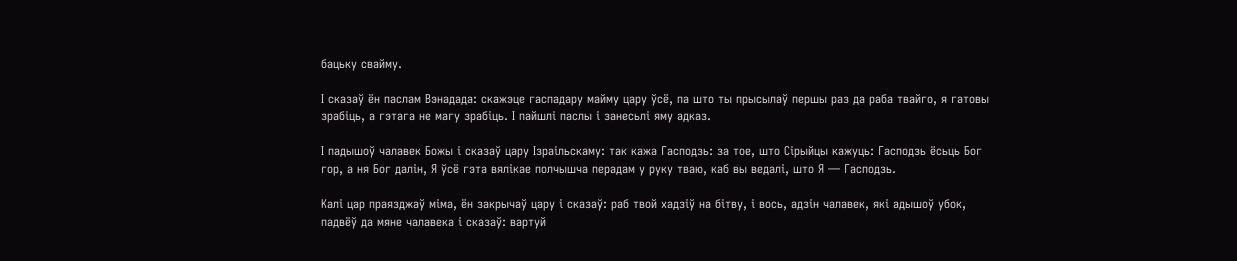бацьку свайму.

І сказаў ён паслам Вэнадада: скажэце гаспадару майму цару ўсё, па што ты прысылаў першы раз да раба твайго, я гатовы зрабіць, а гэтага не магу зрабіць. І пайшлі паслы і занесьлі яму адказ.

І падышоў чалавек Божы і сказаў цару Ізраільскаму: так кажа Гасподзь: за тое, што Сірыйцы кажуць: Гасподзь ёсьць Бог гор, а ня Бог далін, Я ўсё гэта вялікае полчышча перадам у руку тваю, каб вы ведалі, што Я — Гасподзь.

Калі цар праязджаў міма, ён закрычаў цару і сказаў: раб твой хадзіў на бітву, і вось, адзін чалавек, які адышоў убок, падвёў да мяне чалавека і сказаў: вартуй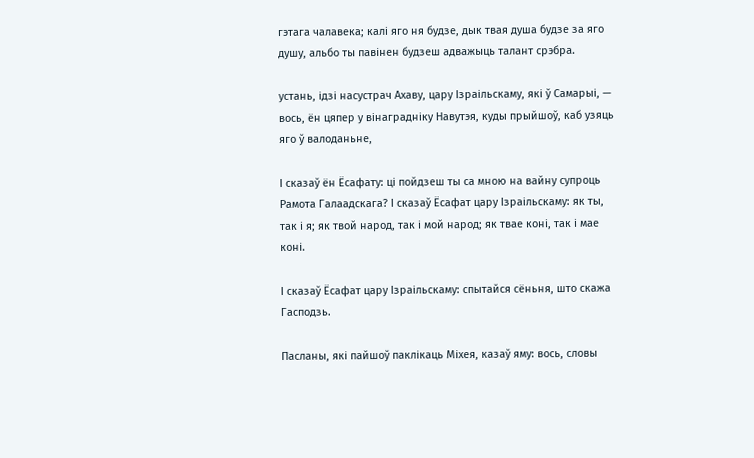гэтага чалавека; калі яго ня будзе, дык твая душа будзе за яго душу, альбо ты павінен будзеш адважыць талант срэбра.

устань, ідзі насустрач Ахаву, цару Ізраільскаму, які ў Самарыі, — вось, ён цяпер у вінаградніку Навутэя, куды прыйшоў, каб узяць яго ў валоданьне,

І сказаў ён Ёсафату: ці пойдзеш ты са мною на вайну супроць Рамота Галаадскага? І сказаў Ёсафат цару Ізраільскаму: як ты, так і я; як твой народ, так і мой народ; як твае коні, так і мае коні.

І сказаў Ёсафат цару Ізраільскаму: спытайся сёньня, што скажа Гасподзь.

Пасланы, які пайшоў паклікаць Міхея, казаў яму: вось, словы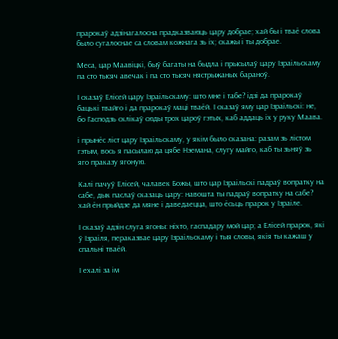прарокаў адзінагалосна прадказваюць цару добрае; хай бы і тваё слова было сугалоснае са словам кожнага зь іх; скажы і ты добрае.

Меса, цар Маавіцкі, быў багаты на быдла і прысылаў цару Ізраільскаму па сто тысяч авечак і па сто тысяч нястрыжаных бараноў.

І сказаў Елісей цару Ізраільскаму: што мне і табе? ідзі да прарокаў бацькі твайго і да прарокаў маці тваёй. І сказаў яму цар Ізраільскі: не, бо Гасподзь склікаў сюды трох цароў гэтых, каб аддаць іх у руку Маава.

і прынёс ліст цару Ізраільскаму, у якім было сказана: разам зь лістом гэтым, вось я пасылаю да цябе Нэемана, слугу майго, каб ты зьняў зь яго праказу ягоную.

Калі пачуў Елісей, чалавек Божы, што цар Ізраільскі падраў вопратку на сабе, дык паслаў сказаць цару: навошта ты падраў вопратку на сабе? хай ён прыйдзе да мяне і даведаецца, што ёсьць прарок у Ізраіле.

І сказаў адзін слуга ягоны: ніхто, гаспадару мой цар; а Елісей прарок, які ў Ізраіля, пераказвае цару Ізраільскаму і тыя словы, якія ты кажаш у спальні тваёй.

І ехалі за ім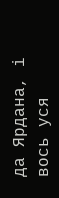да Ярдана, і вось уся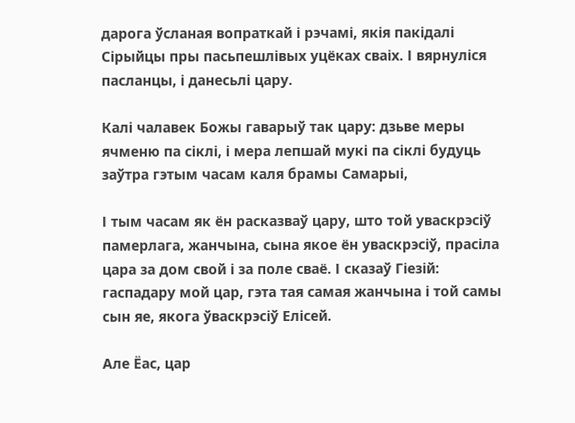дарога ўсланая вопраткай і рэчамі, якія пакідалі Сірыйцы пры пасьпешлівых уцёках сваіх. І вярнуліся пасланцы, і данесьлі цару.

Калі чалавек Божы гаварыў так цару: дзьве меры ячменю па сіклі, і мера лепшай мукі па сіклі будуць заўтра гэтым часам каля брамы Самарыі,

І тым часам як ён расказваў цару, што той уваскрэсіў памерлага, жанчына, сына якое ён уваскрэсіў, прасіла цара за дом свой і за поле сваё. І сказаў Гіезій: гаспадару мой цар, гэта тая самая жанчына і той самы сын яе, якога ўваскрэсіў Елісей.

Але Ёас, цар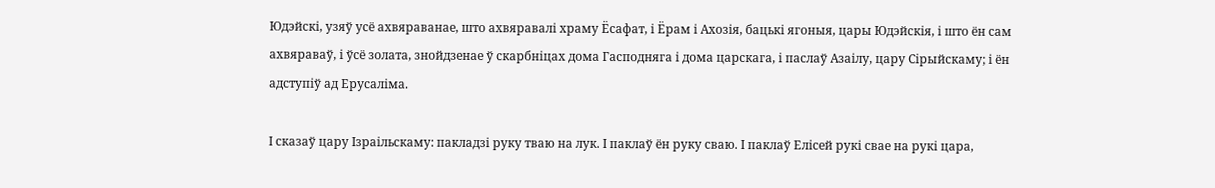Юдэйскі, узяў усё ахвяраванае, што ахвяравалі храму Ёсафат, і Ёрам і Ахозія, бацькі ягоныя, цары Юдэйскія, і што ён сам ахвяраваў, і ўсё золата, знойдзенае ў скарбніцах дома Гасподняга і дома царскага, і паслаў Азаілу, цару Сірыйскаму; і ён адступіў ад Ерусаліма.

І сказаў цару Ізраільскаму: пакладзі руку тваю на лук. І паклаў ён руку сваю. І паклаў Елісей рукі свае на рукі цара,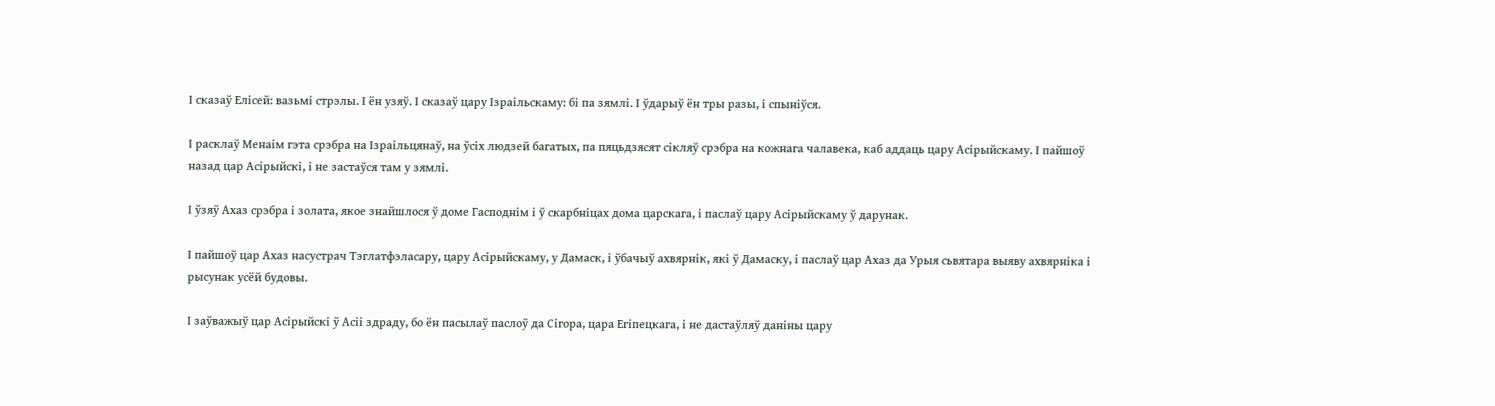І сказаў Елісей: вазьмі стрэлы. І ён узяў. І сказаў цару Ізраільскаму: бі па зямлі. І ўдарыў ён тры разы, і спыніўся.

І расклаў Менаім гэта срэбра на Ізраільцянаў, на ўсіх людзей багатых, па пяцьдзясят сікляў срэбра на кожнага чалавека, каб аддаць цару Асірыйскаму. І пайшоў назад цар Асірыйскі, і не застаўся там у зямлі.

І ўзяў Ахаз срэбра і золата, якое знайшлося ў доме Гасподнім і ў скарбніцах дома царскага, і паслаў цару Асірыйскаму ў дарунак.

І пайшоў цар Ахаз насустрач Тэглатфэласару, цару Асірыйскаму, у Дамаск, і ўбачыў ахвярнік, які ў Дамаску, і паслаў цар Ахаз да Урыя сьвятара выяву ахвярніка і рысунак усёй будовы.

І заўважыў цар Асірыйскі ў Асіі здраду, бо ён пасылаў паслоў да Сігора, цара Егіпецкага, і не дастаўляў даніны цару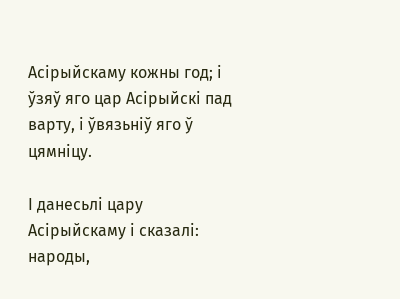Асірыйскаму кожны год; і ўзяў яго цар Асірыйскі пад варту, і ўвязьніў яго ў цямніцу.

І данесьлі цару Асірыйскаму і сказалі: народы,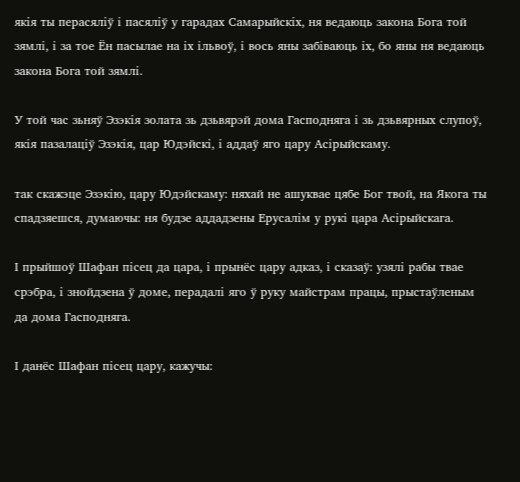якія ты перасяліў і пасяліў у гарадах Самарыйскіх, ня ведаюць закона Бога той зямлі, і за тое Ён пасылае на іх ільвоў, і вось яны забіваюць іх, бо яны ня ведаюць закона Бога той зямлі.

У той час зьняў Эзэкія золата зь дзьвярэй дома Гасподняга і зь дзьвярных слупоў, якія пазалаціў Эзэкія, цар Юдэйскі, і аддаў яго цару Асірыйскаму.

так скажэце Эзэкію, цару Юдэйскаму: няхай не ашуквае цябе Бог твой, на Якога ты спадзяешся, думаючы: ня будзе аддадзены Ерусалім у рукі цара Асірыйскага.

І прыйшоў Шафан пісец да цара, і прынёс цару адказ, і сказаў: узялі рабы твае срэбра, і знойдзена ў доме, перадалі яго ў руку майстрам працы, прыстаўленым да дома Гасподняга.

І данёс Шафан пісец цару, кажучы: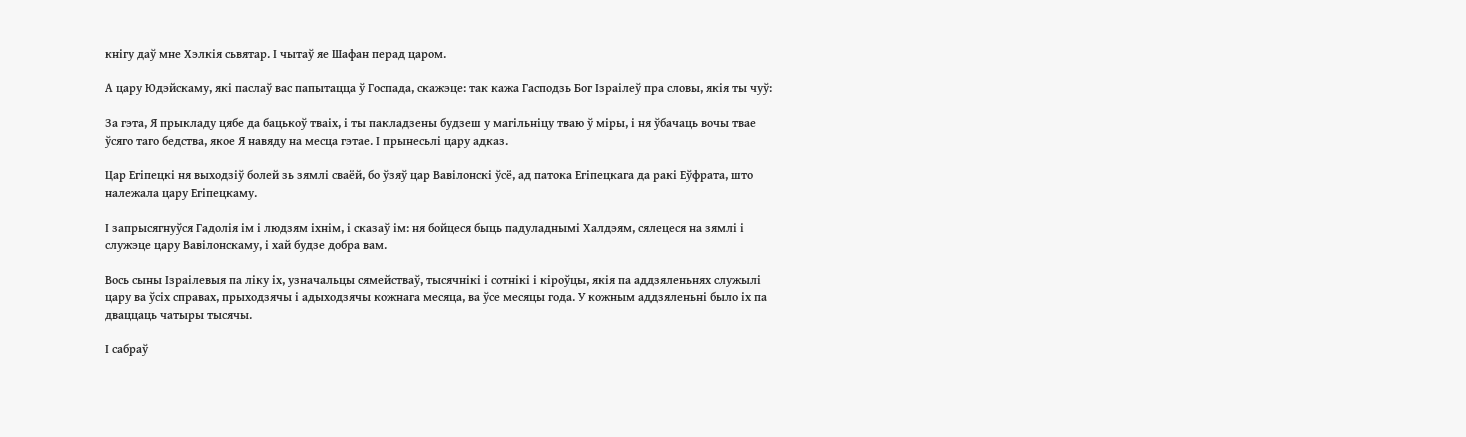кнігу даў мне Хэлкія сьвятар. І чытаў яе Шафан перад царом.

А цару Юдэйскаму, які паслаў вас папытацца ў Госпада, скажэце: так кажа Гасподзь Бог Ізраілеў пра словы, якія ты чуў:

За гэта, Я прыкладу цябе да бацькоў тваіх, і ты пакладзены будзеш у магільніцу тваю ў міры, і ня ўбачаць вочы твае ўсяго таго бедства, якое Я навяду на месца гэтае. І прынесьлі цару адказ.

Цар Егіпецкі ня выходзіў болей зь зямлі сваёй, бо ўзяў цар Вавілонскі ўсё, ад патока Егіпецкага да ракі Еўфрата, што належала цару Егіпецкаму.

І запрысягнуўся Гадолія ім і людзям іхнім, і сказаў ім: ня бойцеся быць падуладнымі Халдэям, сялецеся на зямлі і служэце цару Вавілонскаму, і хай будзе добра вам.

Вось сыны Ізраілевыя па ліку іх, узначальцы сямействаў, тысячнікі і сотнікі і кіроўцы, якія па аддзяленьнях служылі цару ва ўсіх справах, прыходзячы і адыходзячы кожнага месяца, ва ўсе месяцы года. У кожным аддзяленьні было іх па дваццаць чатыры тысячы.

І сабраў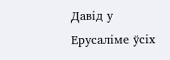Давід у Ерусаліме ўсіх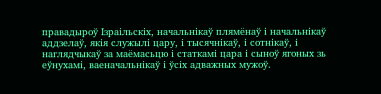правадыроў Ізраільскіх, начальнікаў плямёнаў і начальнікаў аддзелаў, якія служылі цару, і тысячнікаў, і сотнікаў, і наглядчыкаў за маёмасьцю і статкамі цара і сыноў ягоных зь еўнухамі, ваеначальнікаў і ўсіх адважных мужоў.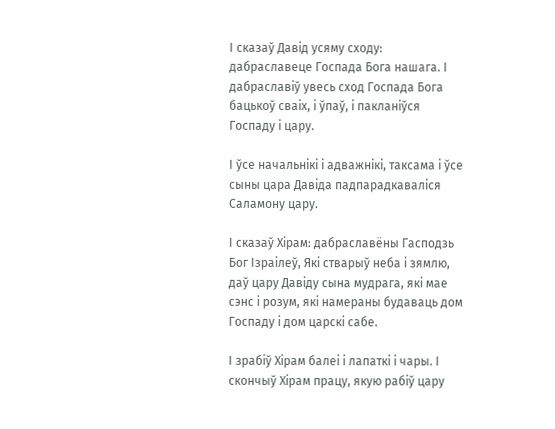І сказаў Давід усяму сходу: дабраславеце Госпада Бога нашага. І дабраславіў увесь сход Госпада Бога бацькоў сваіх, і ўпаў, і пакланіўся Госпаду і цару.

І ўсе начальнікі і адважнікі, таксама і ўсе сыны цара Давіда падпарадкаваліся Саламону цару.

І сказаў Хірам: дабраславёны Гасподзь Бог Ізраілеў, Які стварыў неба і зямлю, даў цару Давіду сына мудрага, які мае сэнс і розум, які намераны будаваць дом Госпаду і дом царскі сабе.

І зрабіў Хірам балеі і лапаткі і чары. І скончыў Хірам працу, якую рабіў цару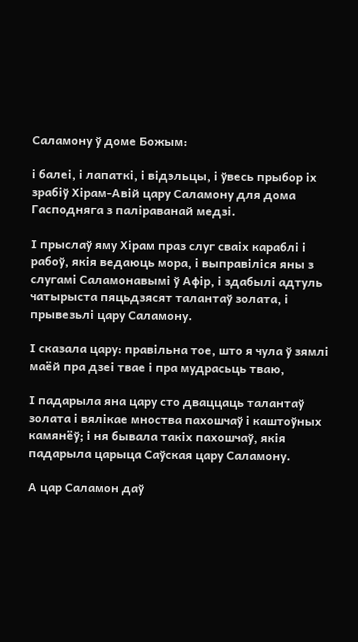Саламону ў доме Божым:

і балеі, і лапаткі, і відэльцы, і ўвесь прыбор іх зрабіў Хірам-Авій цару Саламону для дома Гасподняга з паліраванай медзі.

І прыслаў яму Хірам праз слуг сваіх караблі і рабоў, якія ведаюць мора, і выправіліся яны з слугамі Саламонавымі ў Афір, і здабылі адтуль чатырыста пяцьдзясят талантаў золата, і прывезьлі цару Саламону.

І сказала цару: правільна тое, што я чула ў зямлі маёй пра дзеі твае і пра мудрасьць тваю,

І падарыла яна цару сто дваццаць талантаў золата і вялікае мноства пахошчаў і каштоўных камянёў; і ня бывала такіх пахошчаў, якія падарыла царыца Саўская цару Саламону.

А цар Саламон даў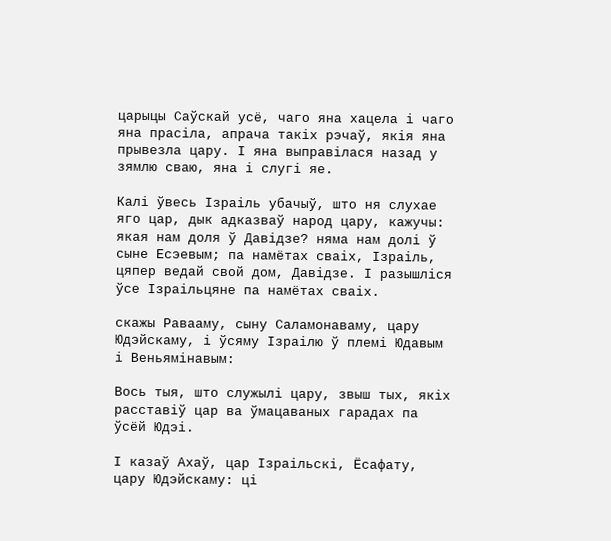царыцы Саўскай усё, чаго яна хацела і чаго яна прасіла, апрача такіх рэчаў, якія яна прывезла цару. І яна выправілася назад у зямлю сваю, яна і слугі яе.

Калі ўвесь Ізраіль убачыў, што ня слухае яго цар, дык адказваў народ цару, кажучы: якая нам доля ў Давідзе? няма нам долі ў сыне Есэевым; па намётах сваіх, Ізраіль, цяпер ведай свой дом, Давідзе. І разышліся ўсе Ізраільцяне па намётах сваіх.

скажы Равааму, сыну Саламонаваму, цару Юдэйскаму, і ўсяму Ізраілю ў племі Юдавым і Веньямінавым:

Вось тыя, што служылі цару, звыш тых, якіх расставіў цар ва ўмацаваных гарадах па ўсёй Юдэі.

І казаў Ахаў, цар Ізраільскі, Ёсафату, цару Юдэйскаму: ці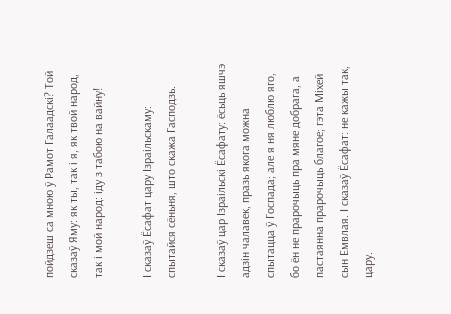пойдзеш са мною ў Рамот Галаадскі? Той сказаў Яму: як ты, так і я, як твой народ, так і мой народ: іду з табою на вайну!

І сказаў Ёсафат цару Ізраільскаму: спытайся сёньня, што скажа Гасподзь.

І сказаў цар Ізраільскі Ёсафату: ёсьць яшчэ адзін чалавек, празь якога можна спытацца ў Госпада; але я ня люблю яго, бо ён не прарочыць пра мяне добрага, а пастаянна прарочыць благое; гэта Міхей сын Емвлая. І сказаў Ёсафат: не кажы так, цару.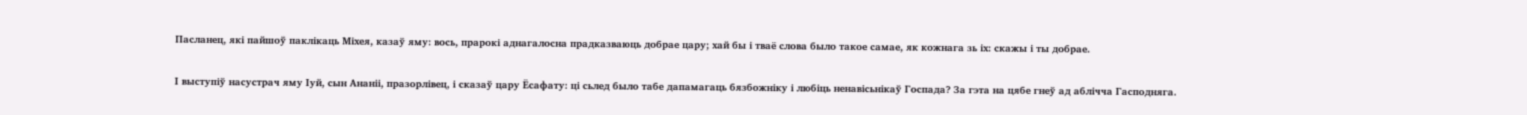Пасланец, які пайшоў паклікаць Міхея, казаў яму: вось, прарокі аднагалосна прадказваюць добрае цару; хай бы і тваё слова было такое самае, як кожнага зь іх: скажы і ты добрае.

І выступіў насустрач яму Іуй, сын Ананіі, празорлівец, і сказаў цару Ёсафату: ці сьлед было табе дапамагаць бязбожніку і любіць ненавісьнікаў Госпада? За гэта на цябе гнеў ад аблічча Гасподняга.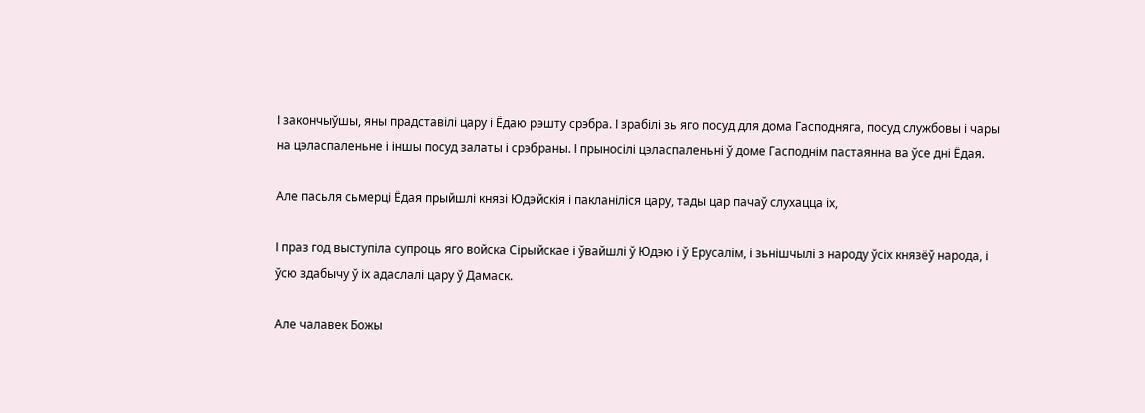І закончыўшы, яны прадставілі цару і Ёдаю рэшту срэбра. І зрабілі зь яго посуд для дома Гасподняга, посуд службовы і чары на цэласпаленьне і іншы посуд залаты і срэбраны. І прыносілі цэласпаленьні ў доме Гасподнім пастаянна ва ўсе дні Ёдая.

Але пасьля сьмерці Ёдая прыйшлі князі Юдэйскія і пакланіліся цару, тады цар пачаў слухацца іх,

І праз год выступіла супроць яго войска Сірыйскае і ўвайшлі ў Юдэю і ў Ерусалім, і зьнішчылі з народу ўсіх князёў народа, і ўсю здабычу ў іх адаслалі цару ў Дамаск.

Але чалавек Божы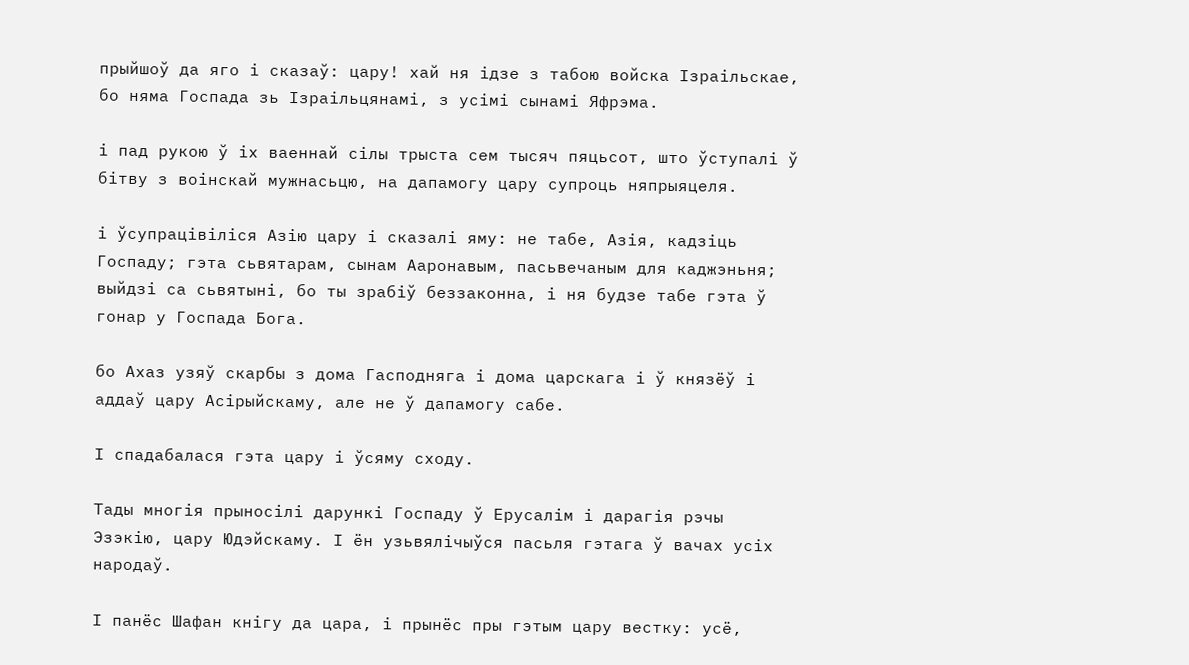прыйшоў да яго і сказаў: цару! хай ня ідзе з табою войска Ізраільскае, бо няма Госпада зь Ізраільцянамі, з усімі сынамі Яфрэма.

і пад рукою ў іх ваеннай сілы трыста сем тысяч пяцьсот, што ўступалі ў бітву з воінскай мужнасьцю, на дапамогу цару супроць няпрыяцеля.

і ўсупрацівіліся Азію цару і сказалі яму: не табе, Азія, кадзіць Госпаду; гэта сьвятарам, сынам Ааронавым, пасьвечаным для каджэньня; выйдзі са сьвятыні, бо ты зрабіў беззаконна, і ня будзе табе гэта ў гонар у Госпада Бога.

бо Ахаз узяў скарбы з дома Гасподняга і дома царскага і ў князёў і аддаў цару Асірыйскаму, але не ў дапамогу сабе.

І спадабалася гэта цару і ўсяму сходу.

Тады многія прыносілі дарункі Госпаду ў Ерусалім і дарагія рэчы Эзэкію, цару Юдэйскаму. І ён узьвялічыўся пасьля гэтага ў вачах усіх народаў.

І панёс Шафан кнігу да цара, і прынёс пры гэтым цару вестку: усё,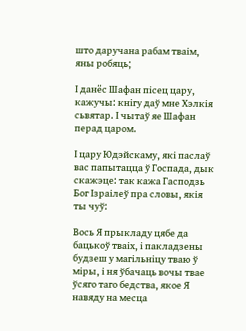што даручана рабам тваім, яны робяць;

І данёс Шафан пісец цару, кажучы: кнігу даў мне Хэлкія сьвятар. І чытаў яе Шафан перад царом.

І цару Юдэйскаму, які паслаў вас папытацца ў Госпада, дык скажэце: так кажа Гасподзь Бог Ізраілеў пра словы, якія ты чуў:

Вось Я прыкладу цябе да бацькоў тваіх, і пакладзены будзеш у магільніцу тваю ў міры, і ня ўбачаць вочы твае ўсяго таго бедства, якое Я навяду на месца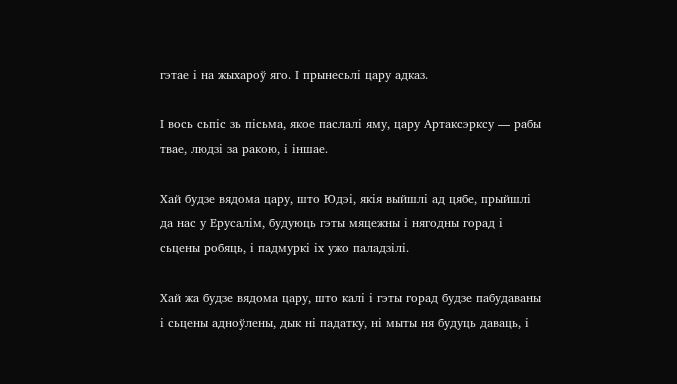гэтае і на жыхароў яго. І прынесьлі цару адказ.

І вось сьпіс зь пісьма, якое паслалі яму, цару Артаксэрксу — рабы твае, людзі за ракою, і іншае.

Хай будзе вядома цару, што Юдэі, якія выйшлі ад цябе, прыйшлі да нас у Ерусалім, будуюць гэты мяцежны і нягодны горад і сьцены робяць, і падмуркі іх ужо паладзілі.

Хай жа будзе вядома цару, што калі і гэты горад будзе пабудаваны і сьцены адноўлены, дык ні падатку, ні мыты ня будуць даваць, і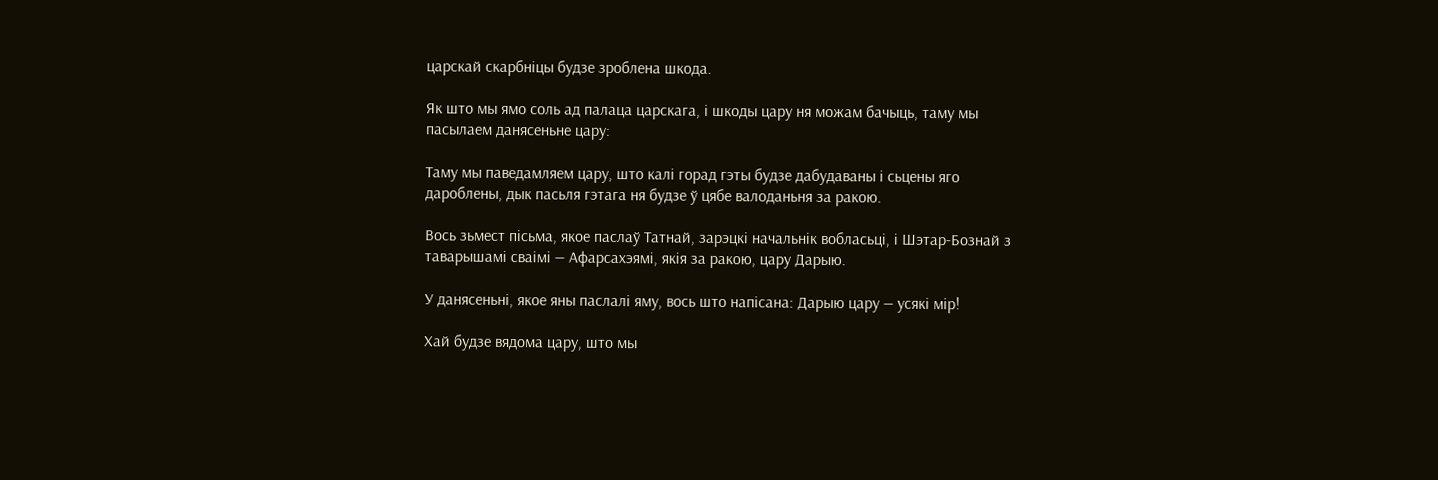царскай скарбніцы будзе зроблена шкода.

Як што мы ямо соль ад палаца царскага, і шкоды цару ня можам бачыць, таму мы пасылаем данясеньне цару:

Таму мы паведамляем цару, што калі горад гэты будзе дабудаваны і сьцены яго дароблены, дык пасьля гэтага ня будзе ў цябе валоданьня за ракою.

Вось зьмест пісьма, якое паслаў Татнай, зарэцкі начальнік вобласьці, і Шэтар-Бознай з таварышамі сваімі — Афарсахэямі, якія за ракою, цару Дарыю.

У данясеньні, якое яны паслалі яму, вось што напісана: Дарыю цару — усякі мір!

Хай будзе вядома цару, што мы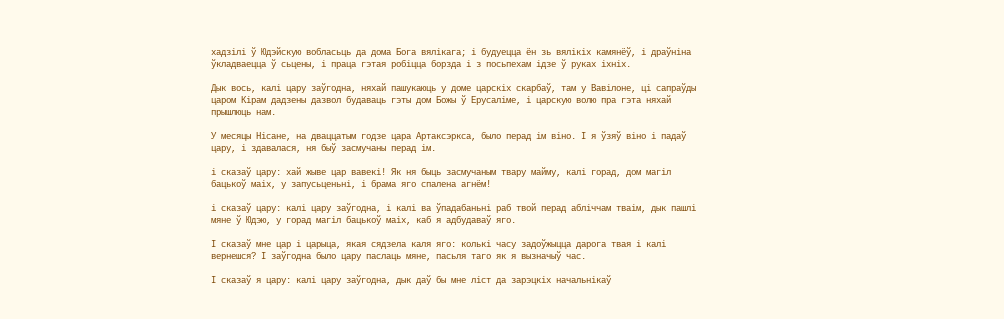хадзілі ў Юдэйскую вобласьць да дома Бога вялікага; і будуецца ён зь вялікіх камянёў, і драўніна ўкладваецца ў сьцены, і праца гэтая робіцца борзда і з посьпехам ідзе ў руках іхніх.

Дык вось, калі цару заўгодна, няхай пашукаюць у доме царскіх скарбаў, там у Вавілоне, ці сапраўды царом Кірам дадзены дазвол будаваць гэты дом Божы ў Ерусаліме, і царскую волю пра гэта няхай прышлюць нам.

У месяцы Нісане, на дваццатым годзе цара Артаксэркса, было перад ім віно. І я ўзяў віно і падаў цару, і здавалася, ня быў засмучаны перад ім.

і сказаў цару: хай жыве цар вавекі! Як ня быць засмучаным твару майму, калі горад, дом магіл бацькоў маіх, у запусьценьні, і брама яго спалена агнём!

і сказаў цару: калі цару заўгодна, і калі ва ўпадабаньні раб твой перад абліччам тваім, дык пашлі мяне ў Юдэю, у горад магіл бацькоў маіх, каб я адбудаваў яго.

І сказаў мне цар і царыца, якая сядзела каля яго: колькі часу задоўжыцца дарога твая і калі вернешся? І заўгодна было цару паслаць мяне, пасьля таго як я вызначыў час.

І сказаў я цару: калі цару заўгодна, дык даў бы мне ліст да зарэцкіх начальнікаў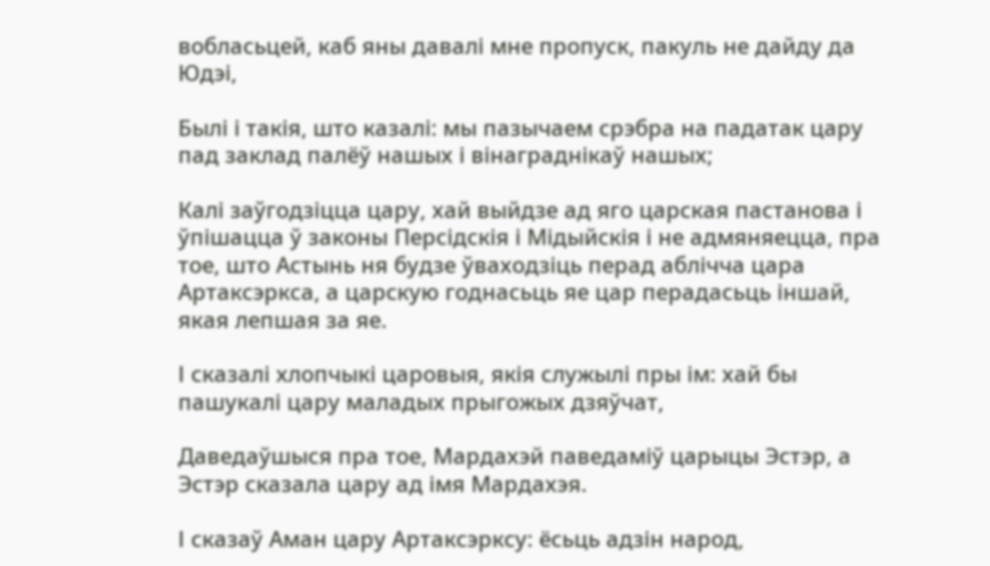вобласьцей, каб яны давалі мне пропуск, пакуль не дайду да Юдэі,

Былі і такія, што казалі: мы пазычаем срэбра на падатак цару пад заклад палёў нашых і вінаграднікаў нашых;

Калі заўгодзіцца цару, хай выйдзе ад яго царская пастанова і ўпішацца ў законы Персідскія і Мідыйскія і не адмяняецца, пра тое, што Астынь ня будзе ўваходзіць перад аблічча цара Артаксэркса, а царскую годнасьць яе цар перадасьць іншай, якая лепшая за яе.

І сказалі хлопчыкі царовыя, якія служылі пры ім: хай бы пашукалі цару маладых прыгожых дзяўчат,

Даведаўшыся пра тое, Мардахэй паведаміў царыцы Эстэр, а Эстэр сказала цару ад імя Мардахэя.

І сказаў Аман цару Артаксэрксу: ёсьць адзін народ,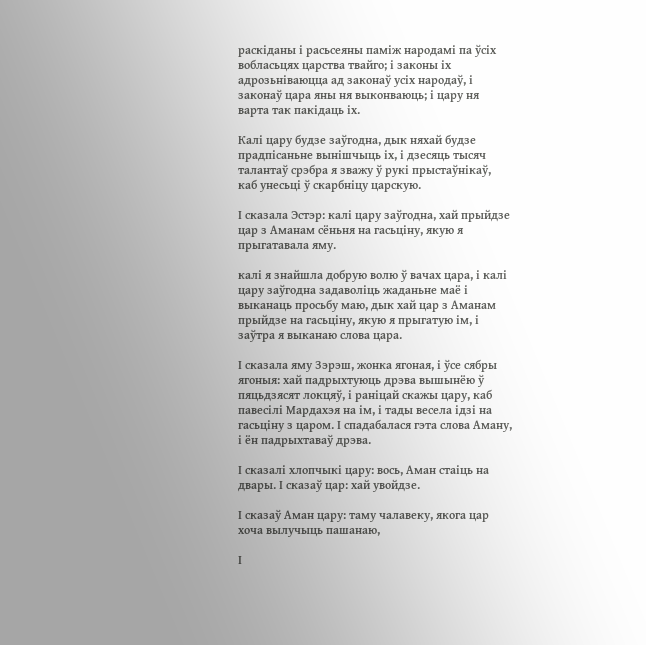раскіданы і расьсеяны паміж народамі па ўсіх вобласьцях царства твайго; і законы іх адрозьніваюцца ад законаў усіх народаў, і законаў цара яны ня выконваюць; і цару ня варта так пакідаць іх.

Калі цару будзе заўгодна, дык няхай будзе прадпісаньне вынішчыць іх, і дзесяць тысяч талантаў срэбра я зважу ў рукі прыстаўнікаў, каб унесьці ў скарбніцу царскую.

І сказала Эстэр: калі цару заўгодна, хай прыйдзе цар з Аманам сёньня на гасьціну, якую я прыгатавала яму.

калі я знайшла добрую волю ў вачах цара, і калі цару заўгодна задаволіць жаданьне маё і выканаць просьбу маю, дык хай цар з Аманам прыйдзе на гасьціну, якую я прыгатую ім, і заўтра я выканаю слова цара.

І сказала яму Зэрэш, жонка ягоная, і ўсе сябры ягоныя: хай падрыхтуюць дрэва вышынёю ў пяцьдзясят локцяў, і раніцай скажы цару, каб павесілі Мардахэя на ім, і тады весела ідзі на гасьціну з царом. І спадабалася гэта слова Аману, і ён падрыхтаваў дрэва.

І сказалі хлопчыкі цару: вось, Аман стаіць на двары. І сказаў цар: хай увойдзе.

І сказаў Аман цару: таму чалавеку, якога цар хоча вылучыць пашанаю,

І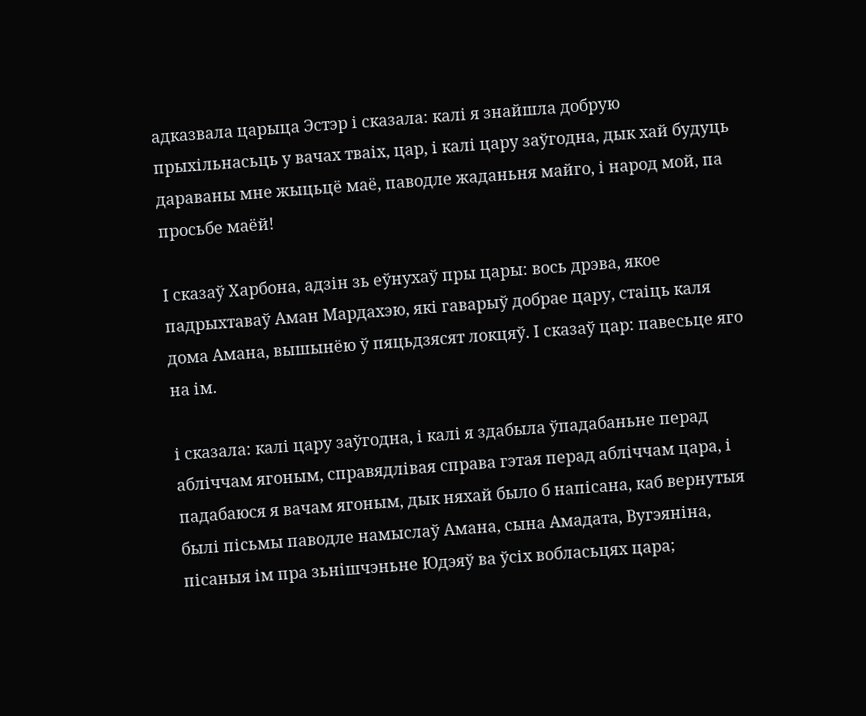адказвала царыца Эстэр і сказала: калі я знайшла добрую прыхільнасьць у вачах тваіх, цар, і калі цару заўгодна, дык хай будуць дараваны мне жыцьцё маё, паводле жаданьня майго, і народ мой, па просьбе маёй!

І сказаў Харбона, адзін зь еўнухаў пры цары: вось дрэва, якое падрыхтаваў Аман Мардахэю, які гаварыў добрае цару, стаіць каля дома Амана, вышынёю ў пяцьдзясят локцяў. І сказаў цар: павесьце яго на ім.

і сказала: калі цару заўгодна, і калі я здабыла ўпадабаньне перад абліччам ягоным, справядлівая справа гэтая перад абліччам цара, і падабаюся я вачам ягоным, дык няхай было б напісана, каб вернутыя былі пісьмы паводле намыслаў Амана, сына Амадата, Вугэяніна, пісаныя ім пра зьнішчэньне Юдэяў ва ўсіх вобласьцях цара;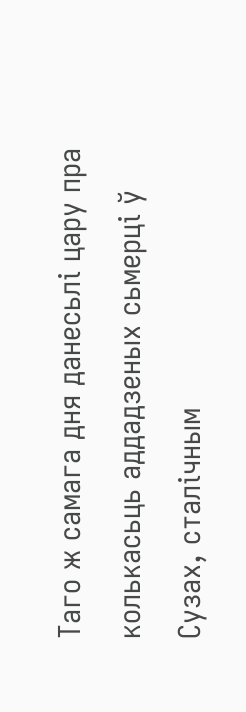Таго ж самага дня данесьлі цару пра колькасьць аддадзеных сьмерці ў Сузах, сталічным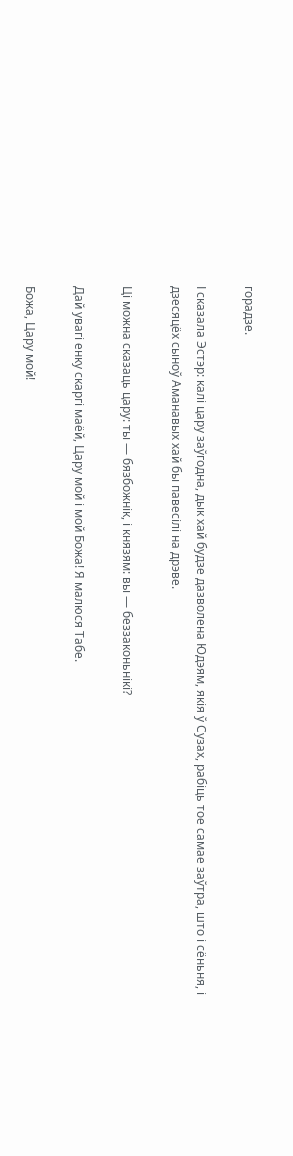горадзе.

І сказала Эстэр: калі цару заўгодна, дык хай будзе дазволена Юдэям, якія ў Сузах, рабіць тое самае заўтра, што і сёньня, і дзесяцёх сыноў Аманавых хай бы павесілі на дрэве.

Ці можна сказаць цару: ты — бязбожнік, і князям: вы — беззаконьнікі?

Дай увагі енку скаргі маёй, Цару мой і мой Божа! Я малюся Табе.

Божа, Цару мой!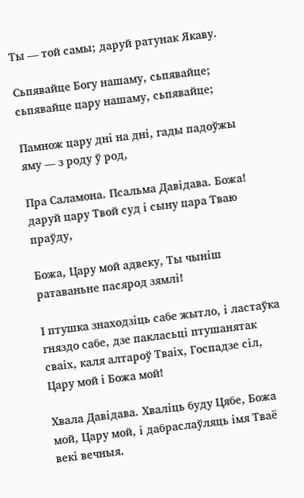Ты — той самы; даруй ратунак Якаву.

Сьпявайце Богу нашаму, сьпявайце; сьпявайце цару нашаму, сьпявайце;

Памнож цару дні на дні, гады падоўжы яму — з роду ў род,

Пра Саламона. Псальма Давідава. Божа! даруй цару Твой суд і сыну цара Тваю праўду,

Божа, Цару мой адвеку, Ты чыніш ратаваньне пасярод зямлі!

І птушка знаходзіць сабе жытло, і ластаўка гняздо сабе, дзе пакласьці птушанятак сваіх, каля алтароў Тваіх, Госпадзе сіл, Цару мой і Божа мой!

Хвала Давідава. Хваліць буду Цябе, Божа мой, Цару мой, і дабраслаўляць імя Тваё векі вечныя.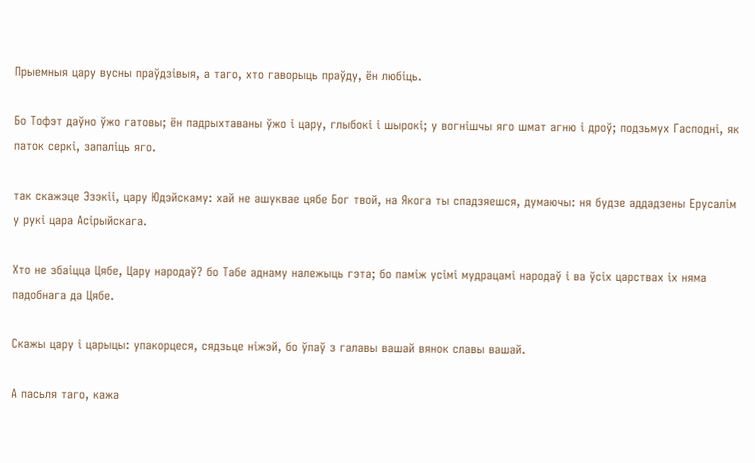Прыемныя цару вусны праўдзівыя, а таго, хто гаворыць праўду, ён любіць.

Бо Тофэт даўно ўжо гатовы; ён падрыхтаваны ўжо і цару, глыбокі і шырокі; у вогнішчы яго шмат агню і дроў; подзьмух Гасподні, як паток серкі, запаліць яго.

так скажэце Эзэкіі, цару Юдэйскаму: хай не ашуквае цябе Бог твой, на Якога ты спадзяешся, думаючы: ня будзе аддадзены Ерусалім у рукі цара Асірыйскага.

Хто не збаіцца Цябе, Цару народаў? бо Табе аднаму належыць гэта; бо паміж усімі мудрацамі народаў і ва ўсіх царствах іх няма падобнага да Цябе.

Скажы цару і царыцы: упакорцеся, сядзьце ніжэй, бо ўпаў з галавы вашай вянок славы вашай.

А пасьля таго, кажа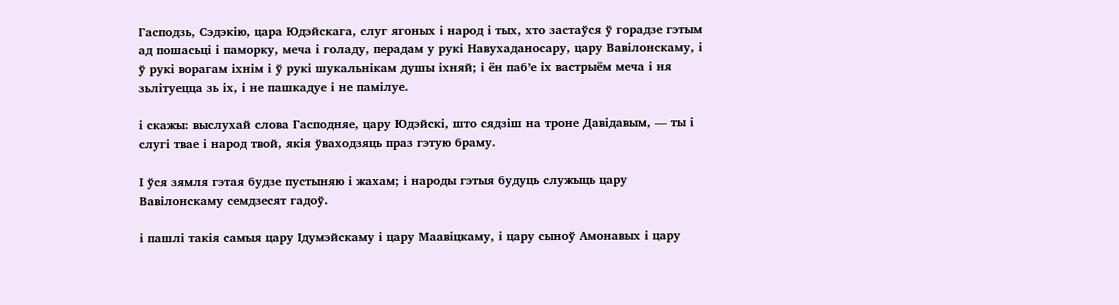Гасподзь, Сэдэкію, цара Юдэйскага, слуг ягоных і народ і тых, хто застаўся ў горадзе гэтым ад пошасьці і паморку, меча і голаду, перадам у рукі Навухаданосару, цару Вавілонскаму, і ў рукі ворагам іхнім і ў рукі шукальнікам душы іхняй; і ён паб’е іх вастрыём меча і ня зьлітуецца зь іх, і не пашкадуе і не памілуе.

і скажы: выслухай слова Гасподняе, цару Юдэйскі, што сядзіш на троне Давідавым, — ты і слугі твае і народ твой, якія ўваходзяць праз гэтую браму.

І ўся зямля гэтая будзе пустыняю і жахам; і народы гэтыя будуць служыць цару Вавілонскаму семдзесят гадоў.

і пашлі такія самыя цару Ідумэйскаму і цару Маавіцкаму, і цару сыноў Амонавых і цару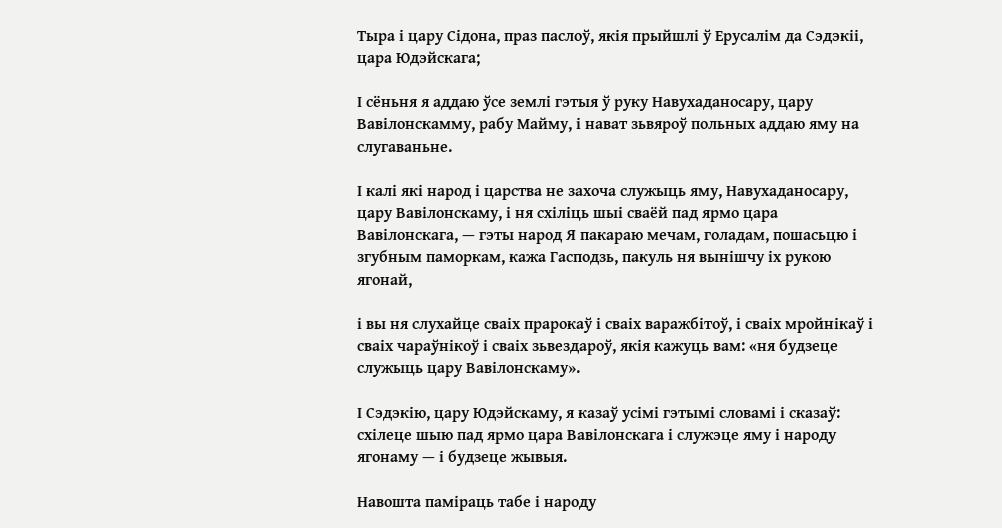Тыра і цару Сідона, праз паслоў, якія прыйшлі ў Ерусалім да Сэдэкіі, цара Юдэйскага;

І сёньня я аддаю ўсе землі гэтыя ў руку Навухаданосару, цару Вавілонскамму, рабу Майму, і нават зьвяроў польных аддаю яму на слугаваньне.

І калі які народ і царства не захоча служыць яму, Навухаданосару, цару Вавілонскаму, і ня схіліць шыі сваёй пад ярмо цара Вавілонскага, — гэты народ Я пакараю мечам, голадам, пошасьцю і згубным паморкам, кажа Гасподзь, пакуль ня вынішчу іх рукою ягонай,

і вы ня слухайце сваіх прарокаў і сваіх варажбітоў, і сваіх мройнікаў і сваіх чараўнікоў і сваіх зьвездароў, якія кажуць вам: «ня будзеце служыць цару Вавілонскаму».

І Сэдэкію, цару Юдэйскаму, я казаў усімі гэтымі словамі і сказаў: схілеце шыю пад ярмо цара Вавілонскага і служэце яму і народу ягонаму — і будзеце жывыя.

Навошта паміраць табе і народу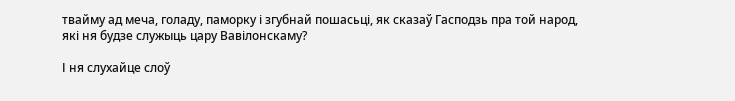твайму ад меча, голаду, паморку і згубнай пошасьці, як сказаў Гасподзь пра той народ, які ня будзе служыць цару Вавілонскаму?

І ня слухайце слоў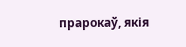прарокаў, якія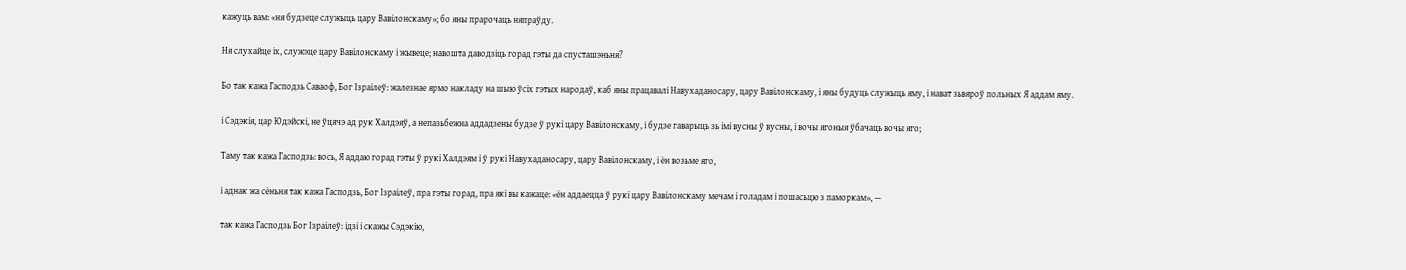кажуць вам: «ня будзеце служыць цару Вавілонскаму»; бо яны прарочаць няпраўду.

Ня слухайце іх, служэце цару Вавілонскаму і жывеце; навошта даводзіць горад гэты да спусташэньня?

Бо так кажа Гасподзь Саваоф, Бог Ізраілеў: жалезнае ярмо накладу на шыю ўсіх гэтых народаў, каб яны працавалі Навухаданосару, цару Вавілонскаму, і яны будуць служыць яму, і нават зьвяроў польных Я аддам яму.

і Сэдэкія, цар Юдэйскі, не ўцячэ ад рук Халдэяў, а непазьбежна аддадзены будзе ў рукі цару Вавілонскаму, і будзе гаварыць зь імі вусны ў вусны, і вочы ягоныя ўбачаць вочы яго;

Таму так кажа Гасподзь: вось, Я аддаю горад гэты ў рукі Халдэям і ў рукі Навухаданосару, цару Вавілонскаму, і ён возьме яго,

і аднак жа сёньня так кажа Гасподзь, Бог Ізраілеў, пра гэты горад, пра які вы кажаце: «ён аддаецца ў рукі цару Вавілонскаму мечам і голадам і пошасьцю з паморкам», —

так кажа Гасподзь Бог Ізраілеў: ідзі і скажы Сэдэкію,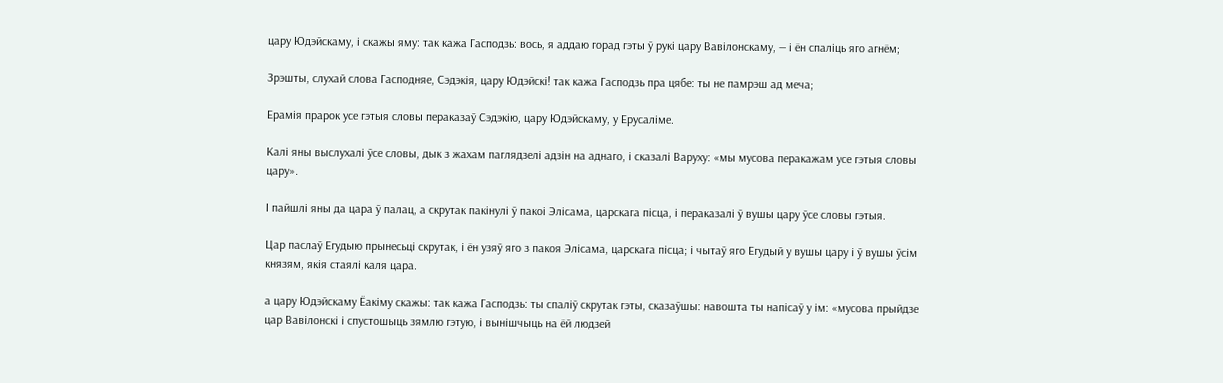цару Юдэйскаму, і скажы яму: так кажа Гасподзь: вось, я аддаю горад гэты ў рукі цару Вавілонскаму, — і ён спаліць яго агнём;

Зрэшты, слухай слова Гасподняе, Сэдэкія, цару Юдэйскі! так кажа Гасподзь пра цябе: ты не памрэш ад меча;

Ерамія прарок усе гэтыя словы пераказаў Сэдэкію, цару Юдэйскаму, у Ерусаліме.

Калі яны выслухалі ўсе словы, дык з жахам паглядзелі адзін на аднаго, і сказалі Варуху: «мы мусова перакажам усе гэтыя словы цару».

І пайшлі яны да цара ў палац, а скрутак пакінулі ў пакоі Элісама, царскага пісца, і пераказалі ў вушы цару ўсе словы гэтыя.

Цар паслаў Егудыю прынесьці скрутак, і ён узяў яго з пакоя Элісама, царскага пісца; і чытаў яго Егудый у вушы цару і ў вушы ўсім князям, якія стаялі каля цара.

а цару Юдэйскаму Ёакіму скажы: так кажа Гасподзь: ты спаліў скрутак гэты, сказаўшы: навошта ты напісаў у ім: «мусова прыйдзе цар Вавілонскі і спустошыць зямлю гэтую, і вынішчыць на ёй людзей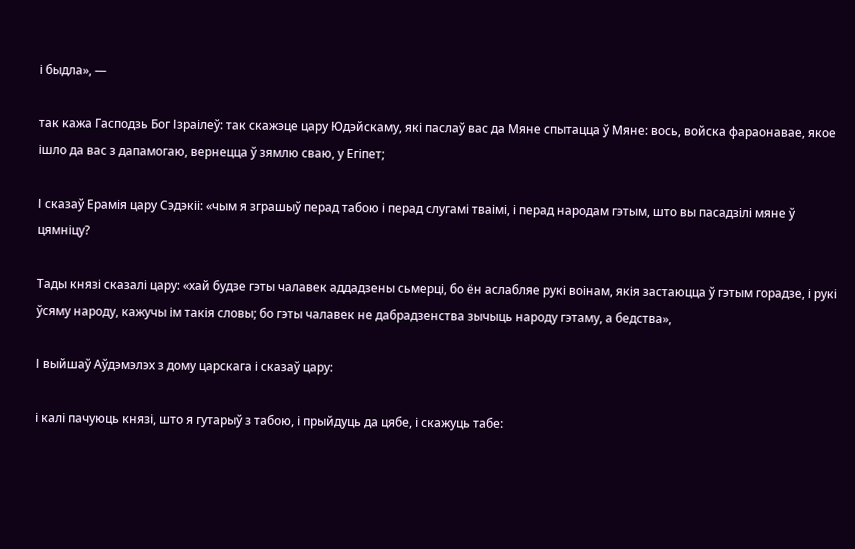і быдла», —

так кажа Гасподзь Бог Ізраілеў: так скажэце цару Юдэйскаму, які паслаў вас да Мяне спытацца ў Мяне: вось, войска фараонавае, якое ішло да вас з дапамогаю, вернецца ў зямлю сваю, у Егіпет;

І сказаў Ерамія цару Сэдэкіі: «чым я зграшыў перад табою і перад слугамі тваімі, і перад народам гэтым, што вы пасадзілі мяне ў цямніцу?

Тады князі сказалі цару: «хай будзе гэты чалавек аддадзены сьмерці, бо ён аслабляе рукі воінам, якія застаюцца ў гэтым горадзе, і рукі ўсяму народу, кажучы ім такія словы; бо гэты чалавек не дабрадзенства зычыць народу гэтаму, а бедства»,

І выйшаў Аўдэмэлэх з дому царскага і сказаў цару:

і калі пачуюць князі, што я гутарыў з табою, і прыйдуць да цябе, і скажуць табе: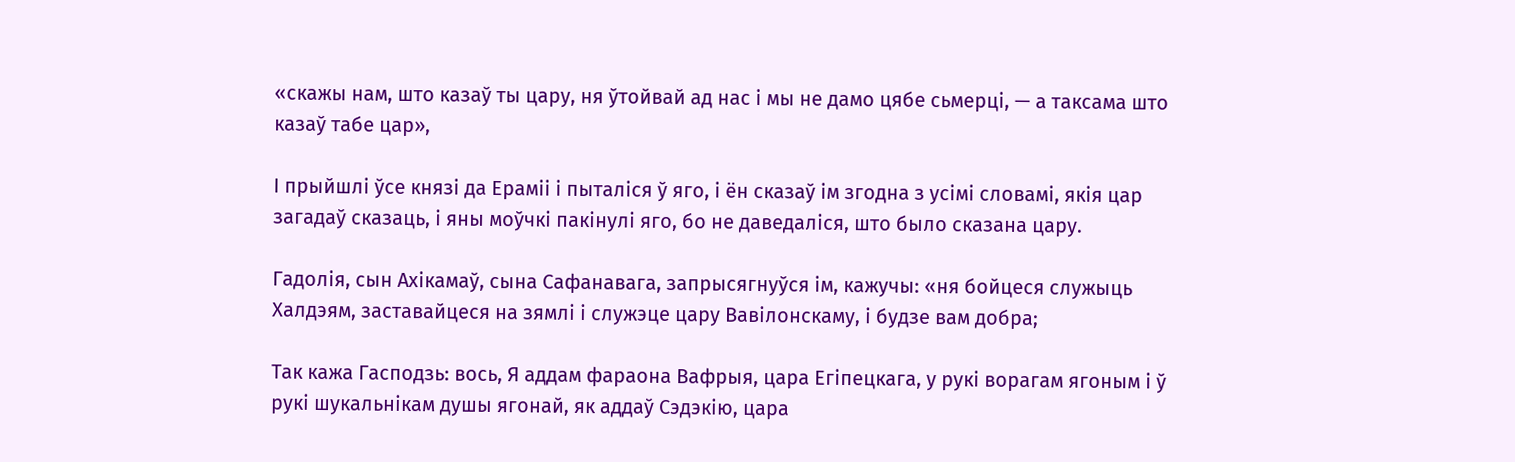«скажы нам, што казаў ты цару, ня ўтойвай ад нас і мы не дамо цябе сьмерці, — а таксама што казаў табе цар»,

І прыйшлі ўсе князі да Ераміі і пыталіся ў яго, і ён сказаў ім згодна з усімі словамі, якія цар загадаў сказаць, і яны моўчкі пакінулі яго, бо не даведаліся, што было сказана цару.

Гадолія, сын Ахікамаў, сына Сафанавага, запрысягнуўся ім, кажучы: «ня бойцеся служыць Халдэям, заставайцеся на зямлі і служэце цару Вавілонскаму, і будзе вам добра;

Так кажа Гасподзь: вось, Я аддам фараона Вафрыя, цара Егіпецкага, у рукі ворагам ягоным і ў рукі шукальнікам душы ягонай, як аддаў Сэдэкію, цара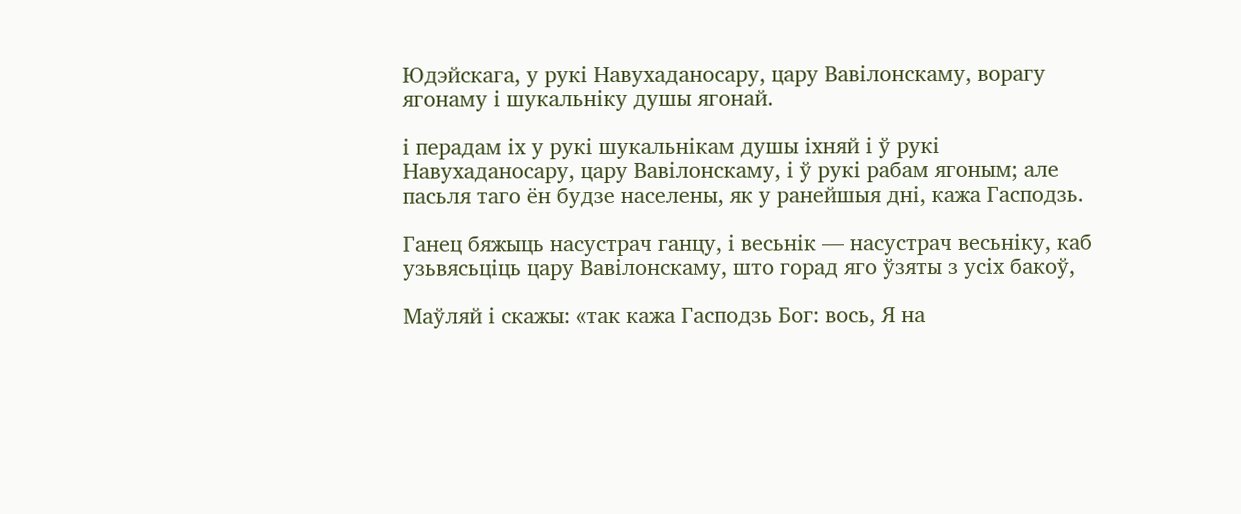Юдэйскага, у рукі Навухаданосару, цару Вавілонскаму, ворагу ягонаму і шукальніку душы ягонай.

і перадам іх у рукі шукальнікам душы іхняй і ў рукі Навухаданосару, цару Вавілонскаму, і ў рукі рабам ягоным; але пасьля таго ён будзе населены, як у ранейшыя дні, кажа Гасподзь.

Ганец бяжыць насустрач ганцу, і весьнік — насустрач весьніку, каб узьвясьціць цару Вавілонскаму, што горад яго ўзяты з усіх бакоў,

Маўляй і скажы: «так кажа Гасподзь Бог: вось, Я на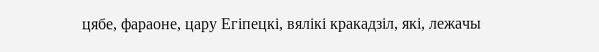цябе, фараоне, цару Егіпецкі, вялікі кракадзіл, які, лежачы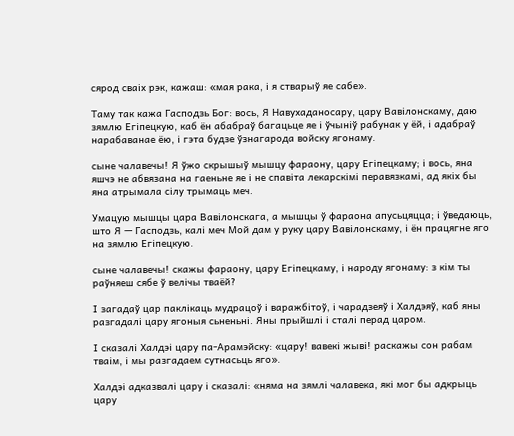сярод сваіх рэк, кажаш: «мая рака, і я стварыў яе сабе».

Таму так кажа Гасподзь Бог: вось, Я Навухаданосару, цару Вавілонскаму, даю зямлю Егіпецкую, каб ён абабраў багацьце яе і ўчыніў рабунак у ёй, і адабраў нарабаванае ёю, і гэта будзе ўзнагарода войску ягонаму.

сыне чалавечы! Я ўжо скрышыў мышцу фараону, цару Егіпецкаму; і вось, яна яшчэ не абвязана на гаеньне яе і не спавіта лекарскімі перавязкамі, ад якіх бы яна атрымала сілу трымаць меч.

Умацую мышцы цара Вавілонскага, а мышцы ў фараона апусьцяцца; і ўведаюць, што Я — Гасподзь, калі меч Мой дам у руку цару Вавілонскаму, і ён працягне яго на зямлю Егіпецкую.

сыне чалавечы! скажы фараону, цару Егіпецкаму, і народу ягонаму: з кім ты раўняеш сябе ў велічы тваёй?

І загадаў цар паклікаць мудрацоў і варажбітоў, і чарадзеяў і Халдэяў, каб яны разгадалі цару ягоныя сьненьні. Яны прыйшлі і сталі перад царом.

І сказалі Халдэі цару па-Арамэйску: «цару! вавекі жыві! раскажы сон рабам тваім, і мы разгадаем сутнасьць яго».

Халдэі адказвалі цару і сказалі: «няма на зямлі чалавека, які мог бы адкрыць цару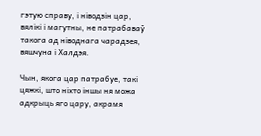гэтую справу, і ніводзін цар, вялікі і магутны, не патрабаваў такога ад ніводнага чарадзея, вяшчуна і Халдэя.

Чын, якога цар патрабуе, такі цяжкі, што ніхто іншы ня можа адкрыць яго цару, акрамя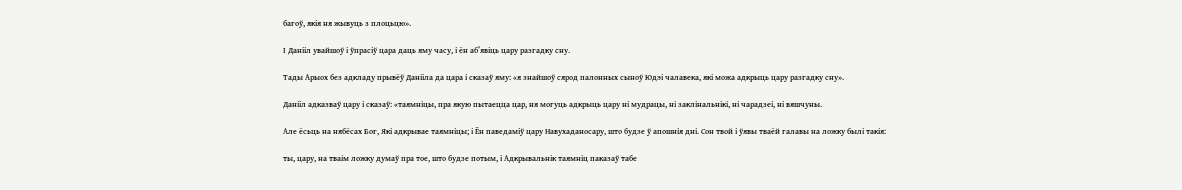багоў, якія ня жывуць з плоцьцю».

І Данііл увайшоў і ўпрасіў цара даць яму часу, і ён аб’явіць цару разгадку сну.

Тады Арыох без адкладу прывёў Данііла да цара і сказаў яму: «я знайшоў сярод палонных сыноў Юдэі чалавека, які можа адкрыць цару разгадку сну».

Данііл адказваў цару і сказаў: «таямніцы, пра якую пытаецца цар, ня могуць адкрыць цару ні мудрацы, ні заклінальнікі, ні чарадзеі, ні вяшчуны.

Але ёсьць на нябёсах Бог, Які адкрывае таямніцы; і Ён паведаміў цару Навухаданосару, што будзе ў апошнія дні. Сон твой і ўявы тваёй галавы на ложку былі такія:

ты, цару, на тваім ложку думаў пра тое, што будзе потым, і Адкрывальнік таямніц паказаў табе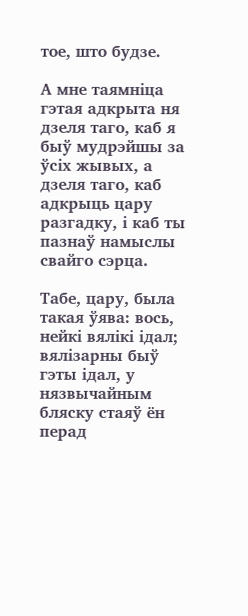тое, што будзе.

А мне таямніца гэтая адкрыта ня дзеля таго, каб я быў мудрэйшы за ўсіх жывых, а дзеля таго, каб адкрыць цару разгадку, і каб ты пазнаў намыслы свайго сэрца.

Табе, цару, была такая ўява: вось, нейкі вялікі ідал; вялізарны быў гэты ідал, у нязвычайным бляску стаяў ён перад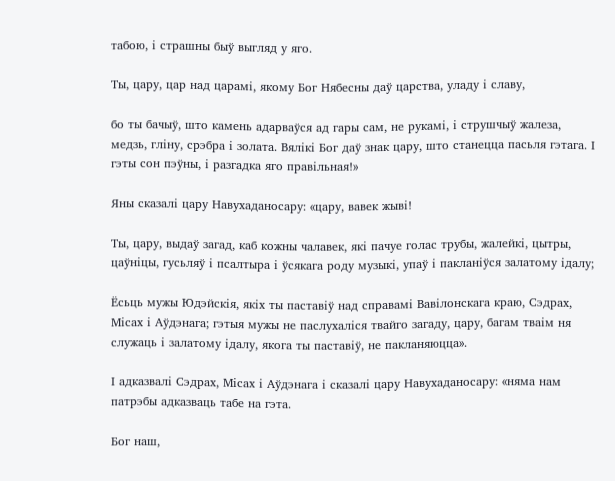табою, і страшны быў выгляд у яго.

Ты, цару, цар над царамі, якому Бог Нябесны даў царства, уладу і славу,

бо ты бачыў, што камень адарваўся ад гары сам, не рукамі, і струшчыў жалеза, медзь, гліну, срэбра і золата. Вялікі Бог даў знак цару, што станецца пасьля гэтага. І гэты сон пэўны, і разгадка яго правільная!»

Яны сказалі цару Навухаданосару: «цару, вавек жыві!

Ты, цару, выдаў загад, каб кожны чалавек, які пачуе голас трубы, жалейкі, цытры, цаўніцы, гусьляў і псалтыра і ўсякага роду музыкі, упаў і пакланіўся залатому ідалу;

Ёсьць мужы Юдэйскія, якіх ты паставіў над справамі Вавілонскага краю, Сэдрах, Місах і Аўдэнага; гэтыя мужы не паслухаліся твайго загаду, цару, багам тваім ня служаць і залатому ідалу, якога ты паставіў, не пакланяюцца».

І адказвалі Сэдрах, Місах і Аўдэнага і сказалі цару Навухаданосару: «няма нам патрэбы адказваць табе на гэта.

Бог наш,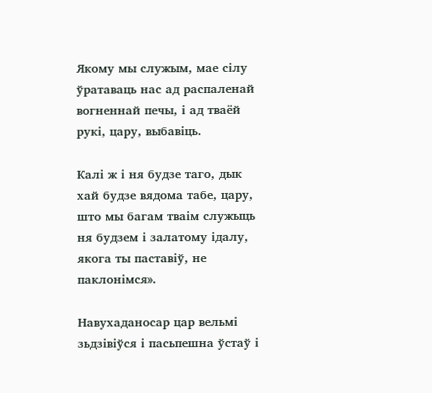Якому мы служым, мае сілу ўратаваць нас ад распаленай вогненнай печы, і ад тваёй рукі, цару, выбавіць.

Калі ж і ня будзе таго, дык хай будзе вядома табе, цару, што мы багам тваім служыць ня будзем і залатому ідалу, якога ты паставіў, не паклонімся».

Навухаданосар цар вельмі зьдзівіўся і пасьпешна ўстаў і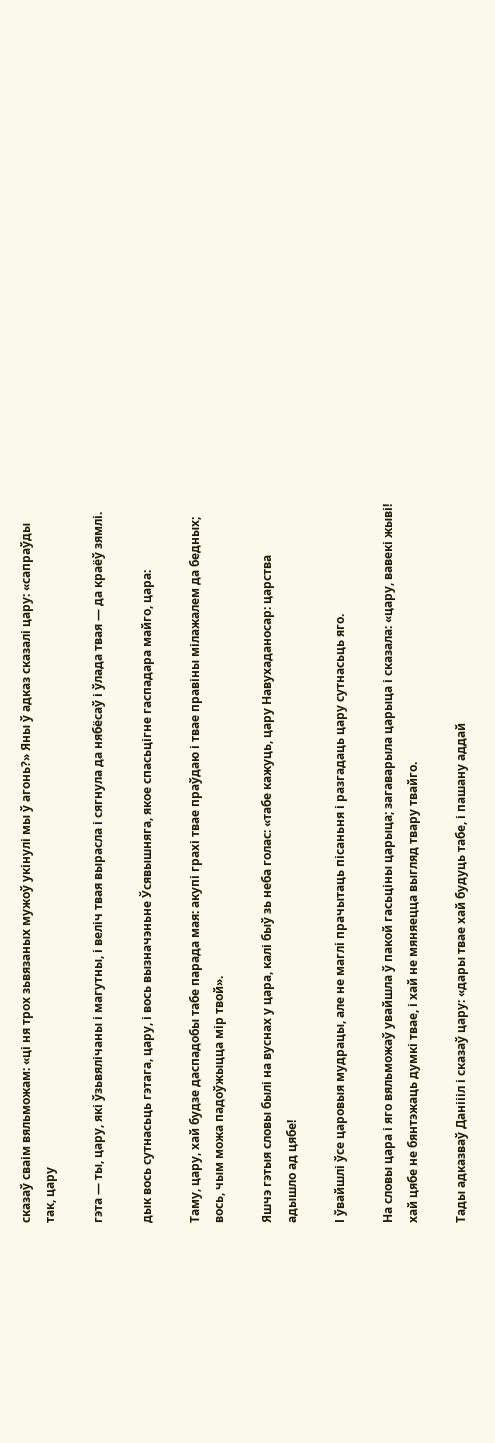сказаў сваім вяльможам: «ці ня трох зьвязаных мужоў укінулі мы ў агонь?» Яны ў адказ сказалі цару: «сапраўды так, цару

гэта — ты, цару, які ўзьвялічаны і магутны, і веліч твая вырасла і сягнула да нябёсаў і ўлада твая — да краёў зямлі.

дык вось сутнасьць гэтага, цару, і вось вызначэньне Ўсявышняга, якое спасьцігне гаспадара майго, цара:

Таму, цару, хай будзе даспадобы табе парада мая: акупі грахі твае праўдаю і твае правіны мілажалем да бедных; вось, чым можа падоўжыцца мір твой».

Яшчэ гэтыя словы былі на вуснах у цара, калі быў зь неба голас: «табе кажуць, цару Навухаданосар: царства адышло ад цябе!

І ўвайшлі ўсе царовыя мудрацы, але не маглі прачытаць пісаньня і разгадаць цару сутнасьць яго.

На словы цара і яго вяльможаў увайшла ў пакой гасьціны царыца; загаварыла царыца і сказала: «цару, вавекі жыві! хай цябе не бянтэжаць думкі твае, і хай не мяняецца выгляд твару твайго.

Тады адказваў Даніііл і сказаў цару: «дары твае хай будуць табе, і пашану аддай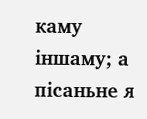каму іншаму; а пісаньне я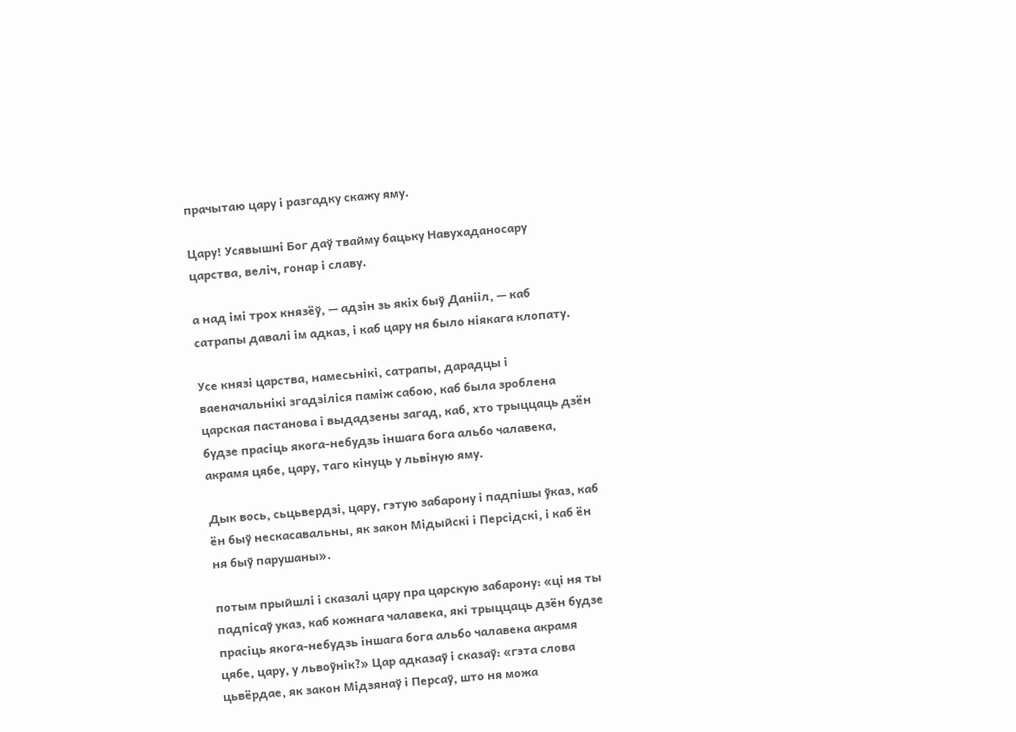прачытаю цару і разгадку скажу яму.

Цару! Усявышні Бог даў твайму бацьку Навухаданосару царства, веліч, гонар і славу.

а над імі трох князёў, — адзін зь якіх быў Данііл, — каб сатрапы давалі ім адказ, і каб цару ня было ніякага клопату.

Усе князі царства, намесьнікі, сатрапы, дарадцы і ваеначальнікі згадзіліся паміж сабою, каб была зроблена царская пастанова і выдадзены загад, каб, хто трыццаць дзён будзе прасіць якога-небудзь іншага бога альбо чалавека, акрамя цябе, цару, таго кінуць у львіную яму.

Дык вось, сьцьвердзі, цару, гэтую забарону і падпішы ўказ, каб ён быў нескасавальны, як закон Мідыйскі і Персідскі, і каб ён ня быў парушаны».

потым прыйшлі і сказалі цару пра царскую забарону: «ці ня ты падпісаў указ, каб кожнага чалавека, які трыццаць дзён будзе прасіць якога-небудзь іншага бога альбо чалавека акрамя цябе, цару, у львоўнік?» Цар адказаў і сказаў: «гэта слова цьвёрдае, як закон Мідзянаў і Персаў, што ня можа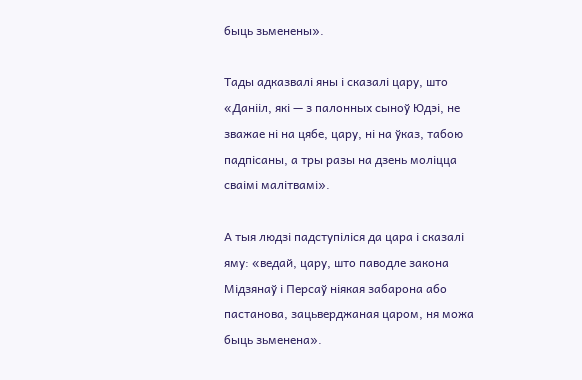быць зьменены».

Тады адказвалі яны і сказалі цару, што «Данііл, які — з палонных сыноў Юдэі, не зважае ні на цябе, цару, ні на ўказ, табою падпісаны, а тры разы на дзень моліцца сваімі малітвамі».

А тыя людзі падступіліся да цара і сказалі яму: «ведай, цару, што паводле закона Мідзянаў і Персаў ніякая забарона або пастанова, зацьверджаная царом, ня можа быць зьменена».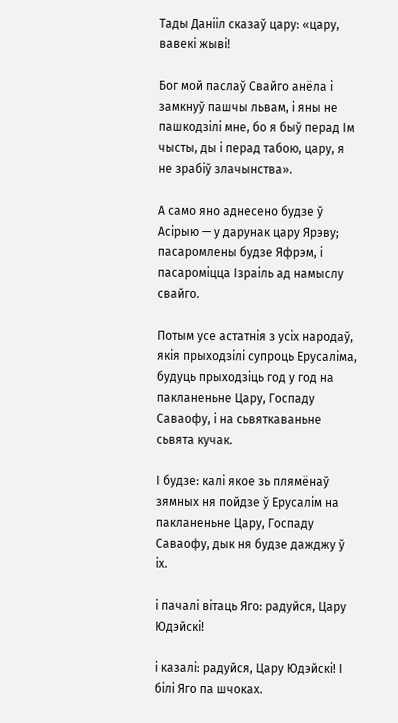Тады Данііл сказаў цару: «цару, вавекі жыві!

Бог мой паслаў Свайго анёла і замкнуў пашчы львам, і яны не пашкодзілі мне, бо я быў перад Ім чысты, ды і перад табою, цару, я не зрабіў злачынства».

А само яно аднесено будзе ў Асірыю — у дарунак цару Ярэву; пасаромлены будзе Яфрэм, і пасароміцца Ізраіль ад намыслу свайго.

Потым усе астатнія з усіх народаў, якія прыходзілі супроць Ерусаліма, будуць прыходзіць год у год на пакланеньне Цару, Госпаду Саваофу, і на сьвяткаваньне сьвята кучак.

І будзе: калі якое зь плямёнаў зямных ня пойдзе ў Ерусалім на пакланеньне Цару, Госпаду Саваофу, дык ня будзе дажджу ў іх.

і пачалі вітаць Яго: радуйся, Цару Юдэйскі!

і казалі: радуйся, Цару Юдэйскі! І білі Яго па шчоках.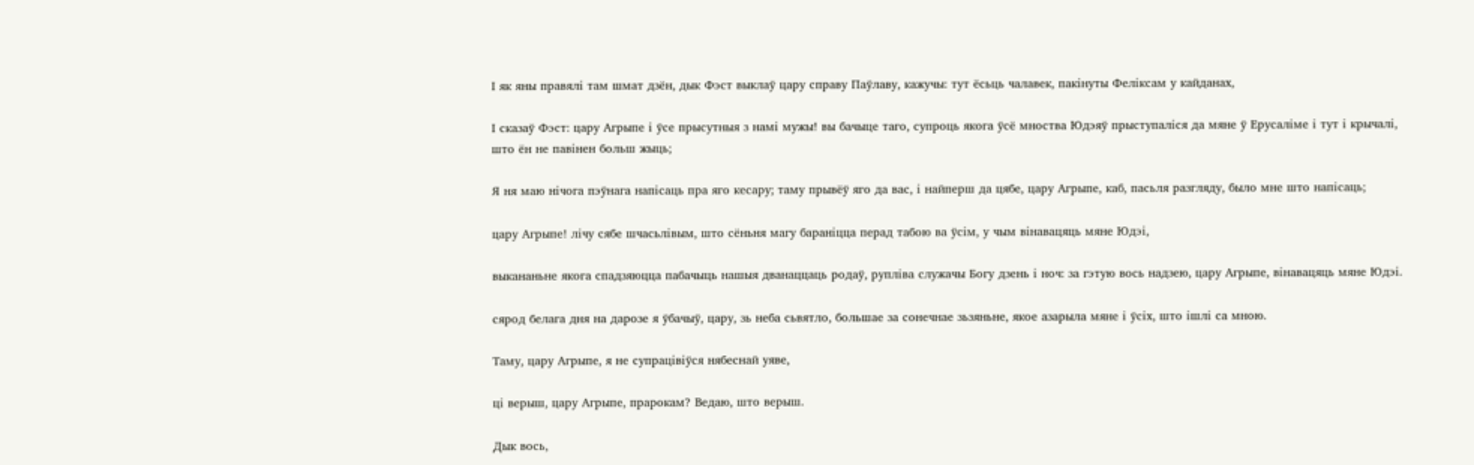І як яны правялі там шмат дзён, дык Фэст выклаў цару справу Паўлаву, кажучы: тут ёсьць чалавек, пакінуты Феліксам у кайданах,

І сказаў Фэст: цару Агрыпе і ўсе прысутныя з намі мужы! вы бачыце таго, супроць якога ўсё мноства Юдэяў прыступаліся да мяне ў Ерусаліме і тут і крычалі, што ён не павінен больш жыць;

Я ня маю нічога пэўнага напісаць пра яго кесару; таму прывёў яго да вас, і найперш да цябе, цару Агрыпе, каб, пасьля разгляду, было мне што напісаць;

цару Агрыпе! лічу сябе шчасьлівым, што сёньня магу бараніцца перад табою ва ўсім, у чым вінавацяць мяне Юдэі,

выкананьне якога спадзяюцца пабачыць нашыя дванаццаць родаў, рупліва служачы Богу дзень і ноч: за гэтую вось надзею, цару Агрыпе, вінавацяць мяне Юдэі.

сярод белага дня на дарозе я ўбачыў, цару, зь неба сьвятло, большае за сонечнае зьзяньне, якое азарыла мяне і ўсіх, што ішлі са мною.

Таму, цару Агрыпе, я не супрацівіўся нябеснай уяве,

ці верыш, цару Агрыпе, прарокам? Ведаю, што верыш.

Дык вось,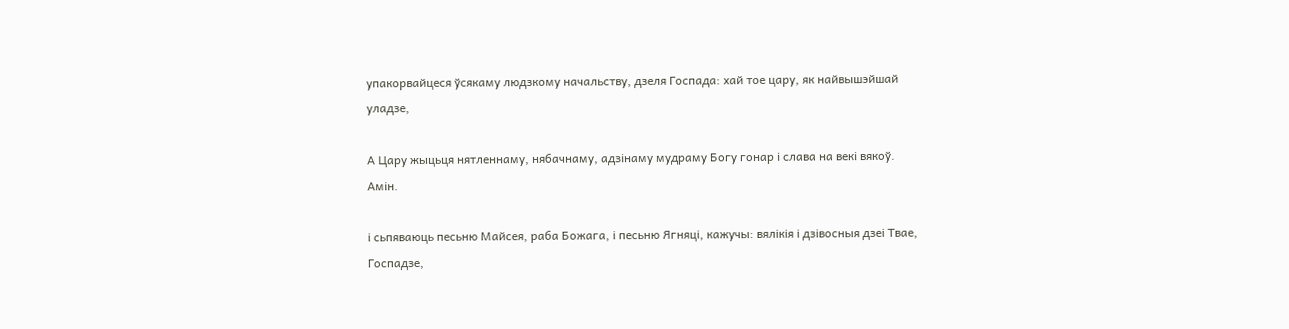упакорвайцеся ўсякаму людзкому начальству, дзеля Госпада: хай тое цару, як найвышэйшай уладзе,

А Цару жыцьця нятленнаму, нябачнаму, адзінаму мудраму Богу гонар і слава на векі вякоў. Амін.

і сьпяваюць песьню Майсея, раба Божага, і песьню Ягняці, кажучы: вялікія і дзівосныя дзеі Твае, Госпадзе,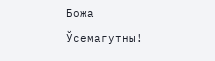Божа Ўсемагутны!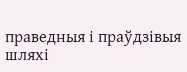праведныя і праўдзівыя шляхі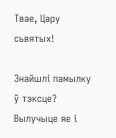Твае, Цару сьвятых!

Знайшлі памылку ў тэксце? Вылучыце яе і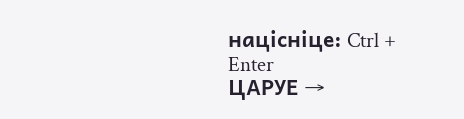націсніце: Ctrl + Enter
ЦАРУЕ →